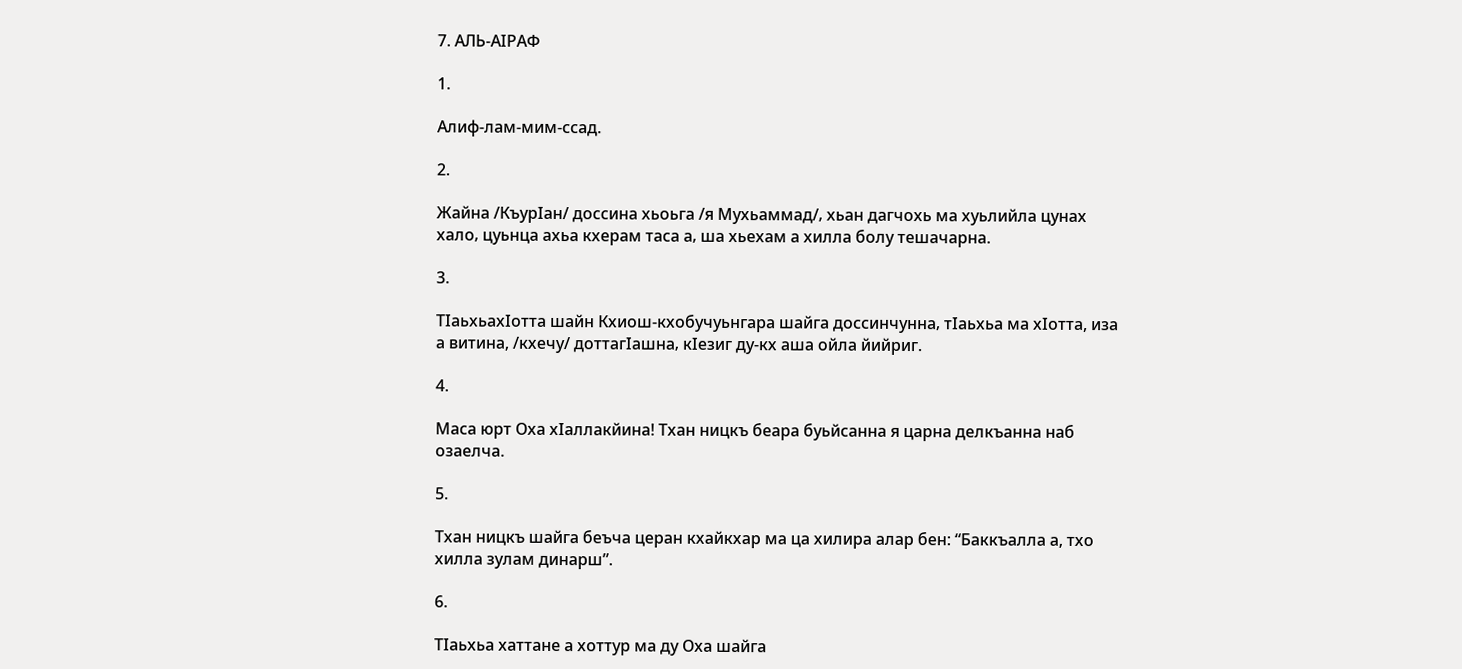7. АЛЬ-АIРАФ

1.

Алиф-лам-мим-ссад.

2.

Жайна /КъурIан/ доссина хьоьга /я Мухьаммад/‚ хьан дагчохь ма хуьлийла цунах
хало‚ цуьнца ахьа кхерам таса а‚ ша хьехам а хилла болу тешачарна.

3.

ТIаьхьахIотта шайн Кхиош-кхобучуьнгара шайга доссинчунна‚ тIаьхьа ма хIотта, иза
а витина, /кхечу/ доттагIашна‚ кIезиг ду-кх аша ойла йийриг.

4.

Маса юрт Оха хIаллакйина! Тхан ницкъ беара буьйсанна я царна делкъанна наб
озаелча.

5.

Тхан ницкъ шайга беъча церан кхайкхар ма ца хилира алар бен: “Баккъалла а, тхо
хилла зулам динарш”.

6.

ТIаьхьа хаттане а хоттур ма ду Оха шайга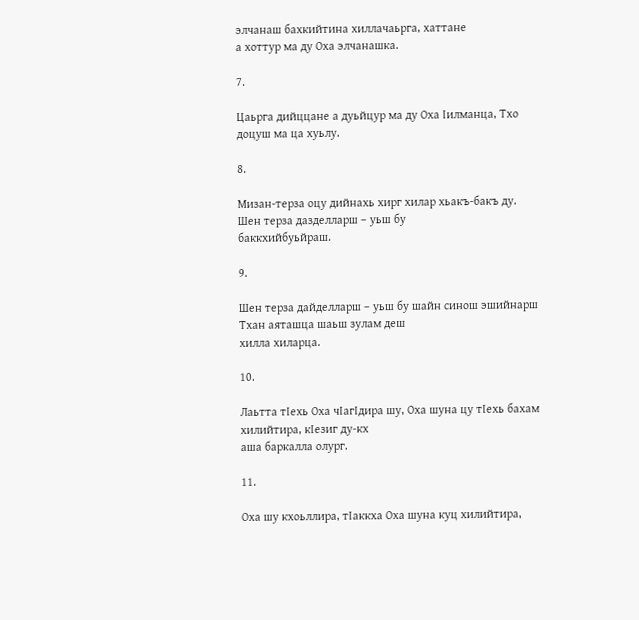элчанаш бахкийтина хиллачаьрга‚ хаттане
а хоттур ма ду Оха элчанашка.

7.

Цаьрга дийццане а дуьйцур ма ду Оха Iилманца‚ Тхо доцуш ма ца хуьлу.

8.

Мизан-терза оцу дийнахь хирг хилар хьакъ-бакъ ду. Шен терза дазделларш – уьш бу
баккхийбуьйраш.

9.

Шен терза дайделларш – уьш бу шайн синош эшийнарш Тхан аяташца шаьш зулам деш
хилла хиларца.

10.

Лаьтта тIехь Оха чIагIдира шу‚ Оха шуна цу тIехь бахам хилийтира‚ кIезиг ду-кх
аша баркалла олург.

11.

Оха шу кхоьллира‚ тIаккха Оха шуна куц хилийтира‚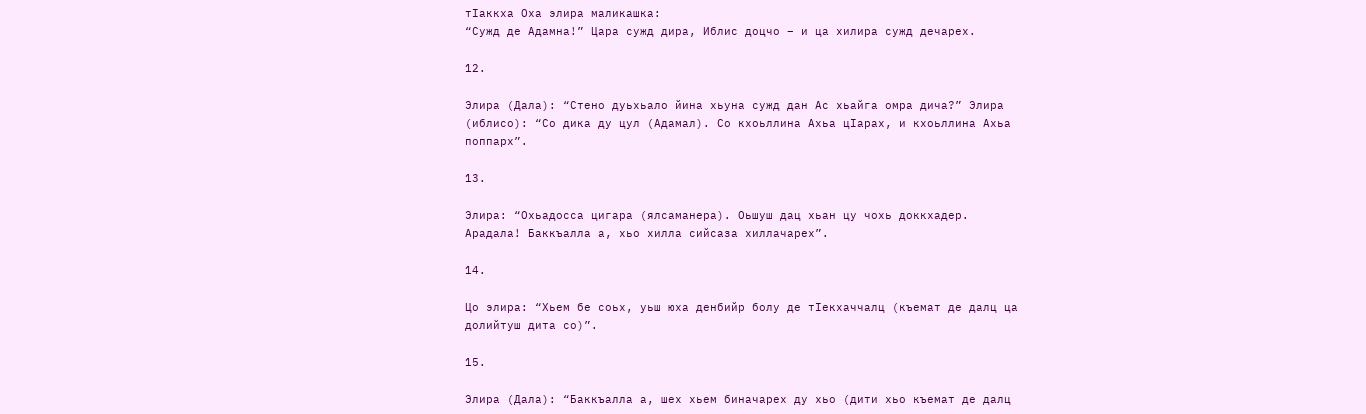тIаккха Оха элира маликашка:
“Сужд де Адамна!” Цара сужд дира‚ Иблис доцчо – и ца хилира сужд дечарех.

12.

Элира (Дала): “Стено дуьхьало йина хьуна сужд дан Ас хьайга омра дича?” Элира
(иблисо): “Со дика ду цул (Адамал). Со кхоьллина Ахьа цIарах‚ и кхоьллина Ахьа
поппарх”.

13.

Элира: “Охьадосса цигара (ялсаманера). Оьшуш дац хьан цу чохь доккхадер.
Арадала! Баккъалла а, хьо хилла сийсаза хиллачарех”.

14.

Цо элира: “Хьем бе соьх, уьш юха денбийр болу де тIекхаччалц (къемат де далц ца
долийтуш дита со)”.

15.

Элира (Дала): “Баккъалла а, шех хьем биначарех ду хьо (дити хьо къемат де далц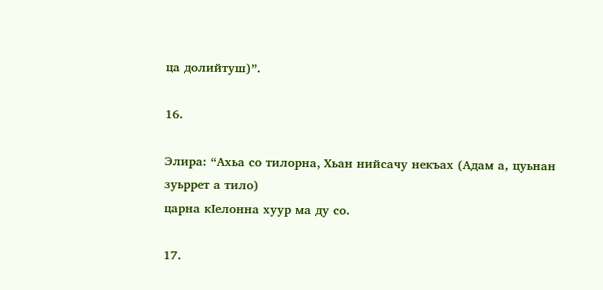ца долийтуш)”.

16.

Элира: “Ахьа со тилорна‚ Хьан нийсачу некъах (Адам а, цуьнан зуьррет а тило)
царна кIелонна хуур ма ду со.

17.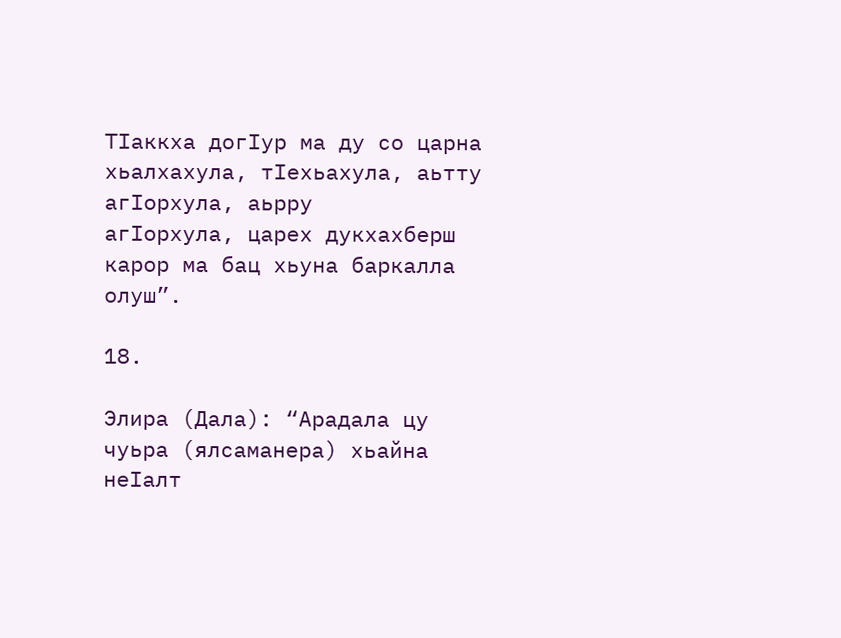ТIаккха догIур ма ду со царна хьалхахула‚ тIехьахула‚ аьтту агIорхула‚ аьрру
агIорхула‚ царех дукхахберш карор ма бац хьуна баркалла олуш”.

18.

Элира (Дала): “Арадала цу чуьра (ялсаманера) хьайна неIалт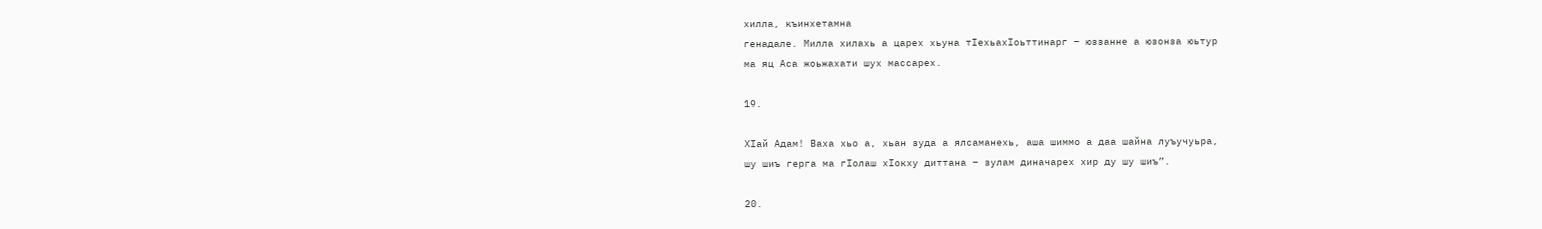хилла‚ къинхетамна
генадале. Милла хилахь а царех хьуна тIехьахIоьттинарг – юззанне а юзонза юьтур
ма яц Аса жоьжахати шух массарех.

19.

ХIай Адам! Ваха хьо а‚ хьан зуда а ялсаманехь‚ аша шиммо а даа шайна луъучуьра‚
шу шиъ герга ма гIолаш хIокху диттана – зулам диначарех хир ду шу шиъ”.

20.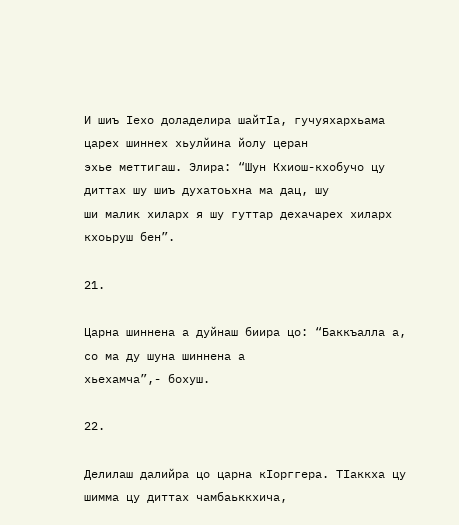И шиъ Iехо доладелира шайтIа, гучуяхархьама царех шиннех хьулйина йолу церан
эхье меттигаш. Элира: “Шун Кхиош-кхобучо цу диттах шу шиъ духатоьхна ма дац, шу
ши малик хиларх я шу гуттар дехачарех хиларх кхоьруш бен”.

21.

Царна шиннена а дуйнаш биира цо: “Баккъалла а, со ма ду шуна шиннена а
хьехамча”‚- бохуш.

22.

Делилаш далийра цо царна кIорггера. ТIаккха цу шимма цу диттах чамбаьккхича,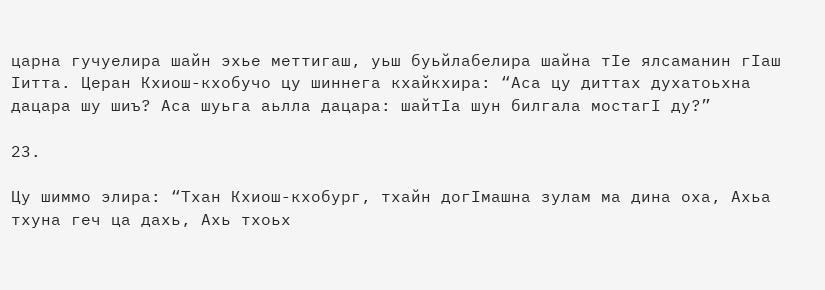царна гучуелира шайн эхье меттигаш‚ уьш буьйлабелира шайна тIе ялсаманин гIаш
Iитта. Церан Кхиош-кхобучо цу шиннега кхайкхира: “Аса цу диттах духатоьхна
дацара шу шиъ? Аса шуьга аьлла дацара: шайтIа шун билгала мостагI ду?”

23.

Цу шиммо элира: “Тхан Кхиош-кхобург‚ тхайн догIмашна зулам ма дина оха‚ Ахьа
тхуна геч ца дахь‚ Ахь тхоьх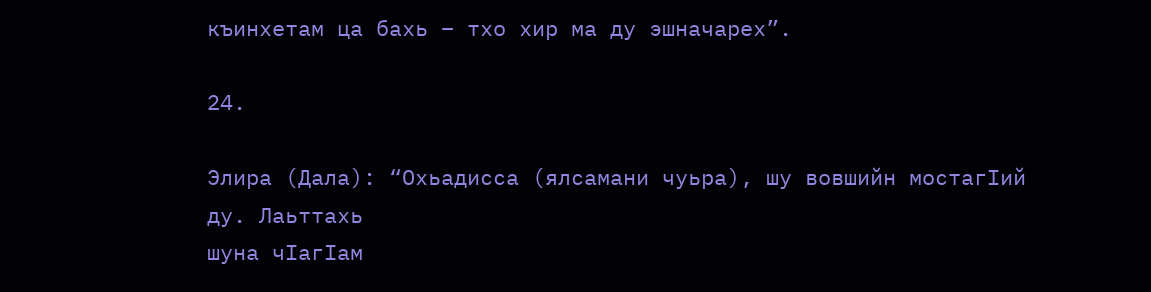къинхетам ца бахь – тхо хир ма ду эшначарех”.

24.

Элира (Дала): “Охьадисса (ялсамани чуьра)‚ шу вовшийн мостагIий ду. Лаьттахь
шуна чIагIам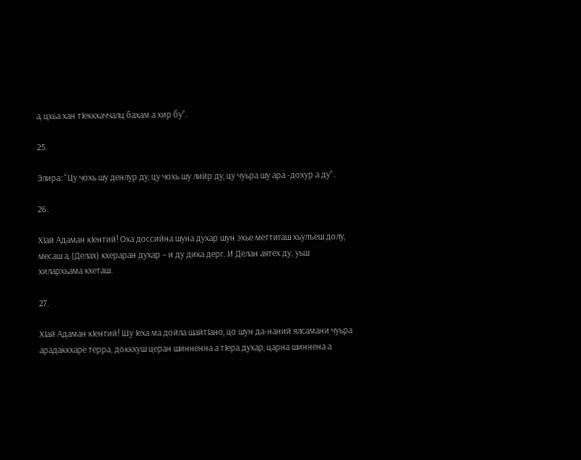а‚ цхьа хан тIеккхаччалц бахам а хир бу”.

25.

Элира: “Цу чохь шу денлур ду‚ цу чохь шу лийр ду‚ цу чуьра шу ара -дохур а ду”.

26.

ХIай Адаман кIентий! Оха доссийна шуна духар шун эхье меттигаш хьулъеш долу‚
месаш а‚ (Делах) кхераран духар – и ду дика дерг. И Делан аятех ду, уьш
хилархьама кхеташ.

27.

ХIай Адаман кIентий! Шу Iеха ма дойла шайтIано‚ цо шун да-наний ялсамани чуьра
арадаккхаре терра, доккхуш церан шинненна а тIера духар‚ царна шиннена а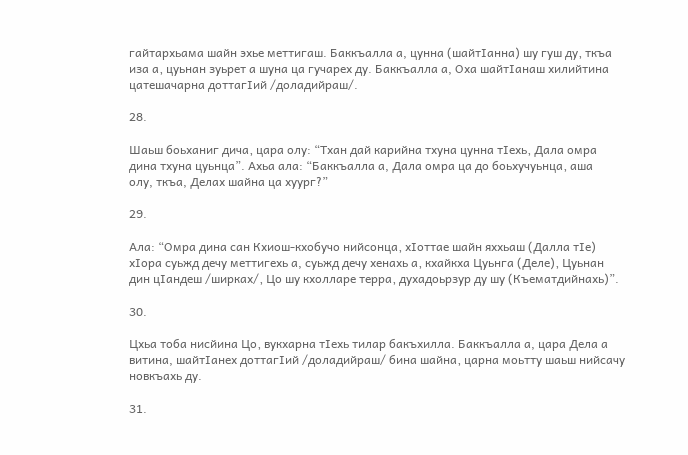гайтархьама шайн эхье меттигаш. Баккъалла а, цунна (шайтIанна) шу гуш ду‚ ткъа
иза а‚ цуьнан зуьрет а шуна ца гучарех ду. Баккъалла а, Оха шайтIанаш хилийтина
цатешачарна доттагIий /доладийраш/.

28.

Шаьш боьханиг дича‚ цара олу: “Тхан дай карийна тхуна цунна тIехь‚ Дала омра
дина тхуна цуьнца”. Ахьа ала: “Баккъалла а, Дала омра ца до боьхучуьнца‚ аша
олу, ткъа, Делах шайна ца хуург?”

29.

Ала: “Омра дина сан Кхиош-кхобучо нийсонца‚ хIоттае шайн яххьаш (Далла тIе)
хIора суьжд дечу меттигехь а, суьжд дечу хенахь а‚ кхайкха Цуьнга (Деле)‚ Цуьнан
дин цIандеш /ширках/‚ Цо шу кхолларе терра‚ духадоьрзур ду шу (Къематдийнахь)”.

30.

Цхьа тоба нисйина Цо‚ вукхарна тIехь тилар бакъхилла. Баккъалла а, цара Дела а
витина, шайтIанех доттагIий /доладийраш/ бина шайна‚ царна моьтту шаьш нийсачу
новкъахь ду.

31.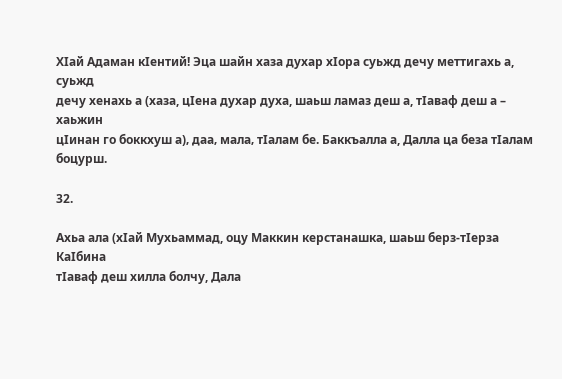ХIай Адаман кIентий! Эца шайн хаза духар хIора суьжд дечу меттигахь а, суьжд
дечу хенахь а (хаза, цIена духар духа, шаьш ламаз деш а, тIаваф деш а – хаьжин
цIинан го боккхуш а)‚ даа‚ мала‚ тIалам бе. Баккъалла а, Далла ца беза тIалам
боцурш.

32.

Ахьа ала (хIай Мухьаммад, оцу Маккин керстанашка, шаьш берз-тIерза КаIбина
тIаваф деш хилла болчу, Дала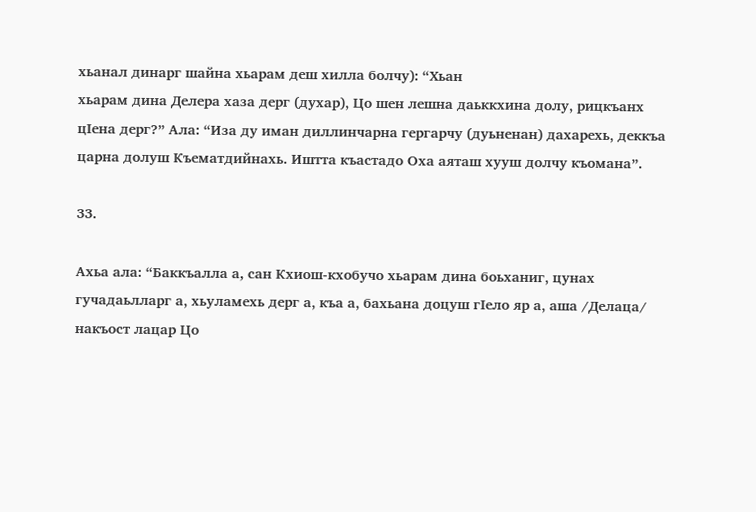хьанал динарг шайна хьарам деш хилла болчу): “Хьан
хьарам дина Делера хаза дерг (духар)‚ Цо шен лешна даьккхина долу‚ рицкъанх
цIена дерг?” Ала: “Иза ду иман диллинчарна гергарчу (дуьненан) дахарехь‚ деккъа
царна долуш Къематдийнахь. Иштта къастадо Оха аяташ хууш долчу къомана”.

33.

Ахьа ала: “Баккъалла а, сан Кхиош-кхобучо хьарам дина боьханиг‚ цунах
гучадаьлларг а‚ хьуламехь дерг а‚ къа а‚ бахьана доцуш гIело яр а‚ аша /Делаца/
накъост лацар Цо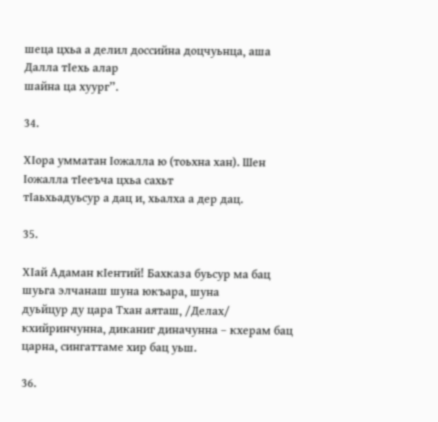шеца цхьа а делил доссийна доцчуьнца‚ аша Далла тIехь алар
шайна ца хуург”.

34.

ХIора умматан Iожалла ю (тоьхна хан). Шен Iожалла тIееъча цхьа сахьт
тIаьхьадуьсур а дац и‚ хьалха а дер дац.

35.

ХIай Адаман кIентий! Бахказа буьсур ма бац шуьга элчанаш шуна юкъара‚ шуна
дуьйцур ду цара Тхан аяташ‚ /Делах/ кхийринчунна‚ диканиг диначунна – кхерам бац
царна‚ сингаттаме хир бац уьш.

36.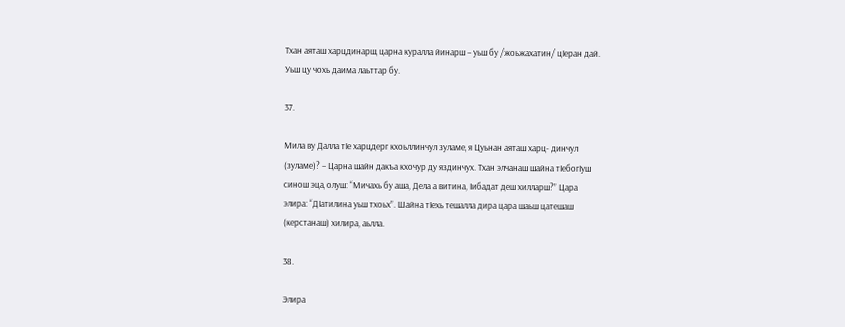Тхан аяташ харцдинарш‚ царна куралла йинарш – уьш бу /жоьжахатин/ цIеран дай.
Уьш цу чохь даима лаьттар бу.

37.

Мила ву Далла тIе харцдерг кхоьллинчул зуламе‚ я Цуьнан аяташ харц- динчул
(зуламе)? – Царна шайн дакъа кхочур ду яздинчух. Тхан элчанаш шайна тIебогIуш
синош эца‚ олуш: “Мичахь бу аша, Дела а витина, Iибадат деш хилларш?” Цара
элира: “ДIатилина уьш тхоьх”. Шайна тIехь тешалла дира цара шаьш цатешаш
(керстанаш) хилира, аьлла.

38.

Элира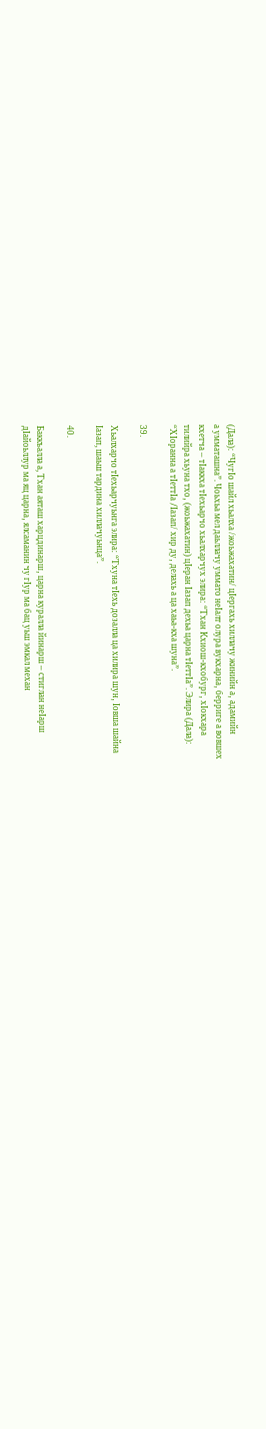(Дала): “ЧугIо шайл хьалха /жоьжахатин/ цIергахь хиллачу жинийн а‚ адамийн
а умматашна”. Чоьхьа мел даьллачу уммато неIалт олура вукхарна‚ берриге а вовшех
кхетча – тIаккха тIехьарчо хьалхарчух элира: “Тхан Кхиош-кхобург‚ хIокхара
тилийра хьуна тхо‚ (жоьжахатин) цIеран Iазап дехьа царна тIеттIа”. Элира (Дала):
“ХIоранна а тIеттIа /Iазап/ хир ду‚ делахь а ца хаьа-кха шуна”.

39.

Хьалхарчо тIехьарчуьнга элира: “Тхуна тIехь дозалла ца хилира шун‚ Iовша шайна
Iазап, шаьш тардина хиллачуьнца”.

40.

Баккъалла а, Тхан аяташ харцдинарш‚ царна куралла йинарш – стиглан неIарш
дIайоьллур ма яц царна‚ ялсаманин чу гIур ма бац уьш эмкал механ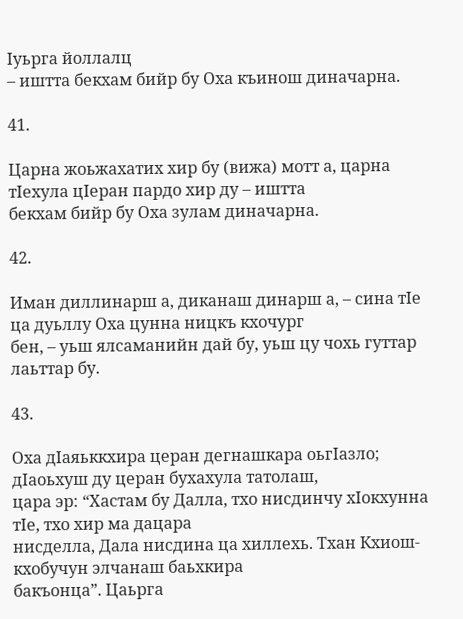Iуьрга йоллалц
– иштта бекхам бийр бу Оха къинош диначарна.

41.

Царна жоьжахатих хир бу (вижа) мотт а‚ царна тIехула цIеран пардо хир ду – иштта
бекхам бийр бу Оха зулам диначарна.

42.

Иман диллинарш а‚ диканаш динарш а‚ – сина тIе ца дуьллу Оха цунна ницкъ кхочург
бен‚ – уьш ялсаманийн дай бу‚ уьш цу чохь гуттар лаьттар бу.

43.

Оха дIаяьккхира церан дегнашкара оьгIазло; дIаоьхуш ду церан бухахула татолаш‚
цара эр: “Хастам бу Далла‚ тхо нисдинчу хIокхунна тIе‚ тхо хир ма дацара
нисделла, Дала нисдина ца хиллехь. Тхан Кхиош-кхобучун элчанаш баьхкира
бакъонца”. Цаьрга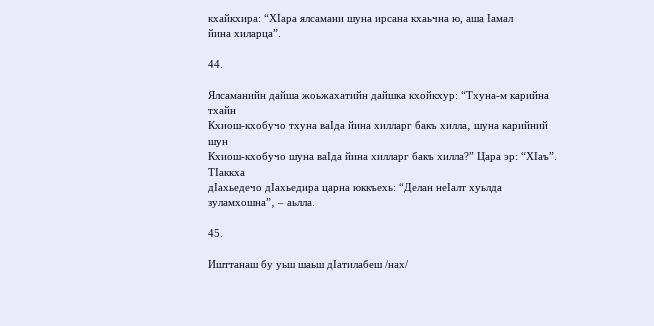кхайкхира: “ХIара ялсамани шуна ирсана кхаьчна ю, аша Iамал
йина хиларца”.

44.

Ялсаманийн дайша жоьжахатийн дайшка кхойкхур: “Тхуна-м карийна тхайн
Кхиош-кхобучо тхуна ваIда йина хилларг бакъ хилла‚ шуна карийний шун
Кхиош-кхобучо шуна ваIда йина хилларг бакъ хилла?” Цара эр: “ХIаъ”. ТIаккха
дIахьедечо дIахьедира царна юккъехь: “Делан неIалт хуьлда зуламхошна”‚ – аьлла.

45.

Ишттанаш бу уьш шаьш дIатилабеш /нах/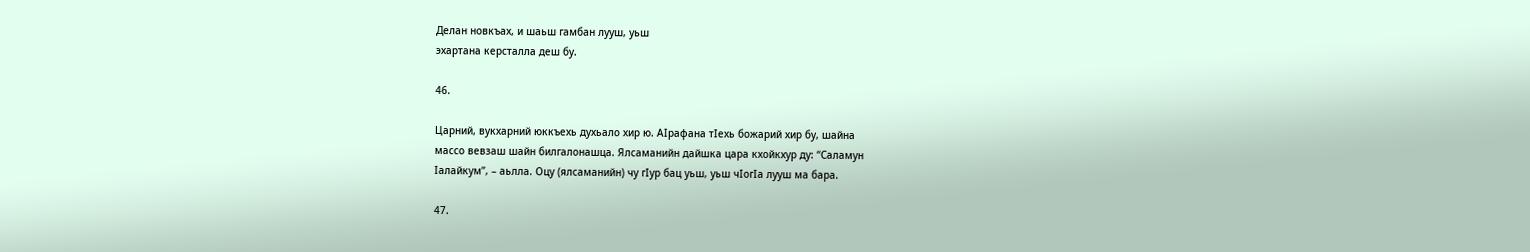Делан новкъах, и шаьш гамбан лууш‚ уьш
эхартана керсталла деш бу.

46.

Царний, вукхарний юккъехь духьало хир ю. АIрафана тIехь божарий хир бу, шайна
массо вевзаш шайн билгалонашца. Ялсаманийн дайшка цара кхойкхур ду: “Саламун
Iалайкум”‚ – аьлла. Оцу (ялсаманийн) чу гIур бац уьш‚ уьш чIогIа лууш ма бара.

47.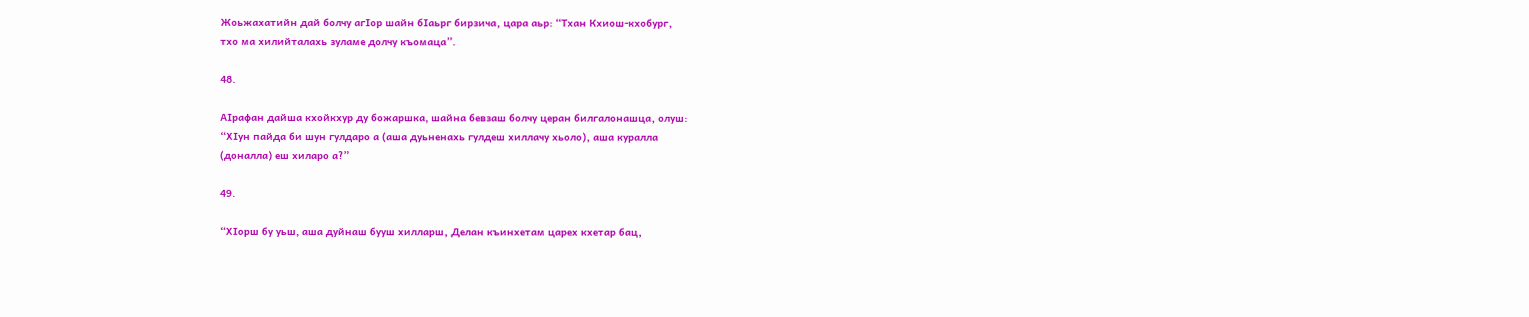Жоьжахатийн дай болчу агIор шайн бIаьрг бирзича‚ цара аьр: “Тхан Кхиош-кхобург‚
тхо ма хилийталахь зуламе долчу къомаца”.

48.

АIрафан дайша кхойкхур ду божаршка, шайна бевзаш болчу церан билгалонашца‚ олуш:
“ХIун пайда би шун гулдаро а (аша дуьненахь гулдеш хиллачу хьоло)‚ аша куралла
(доналла) еш хиларо а?”

49.

“ХIорш бу уьш, аша дуйнаш бууш хилларш‚ Делан къинхетам царех кхетар бац‚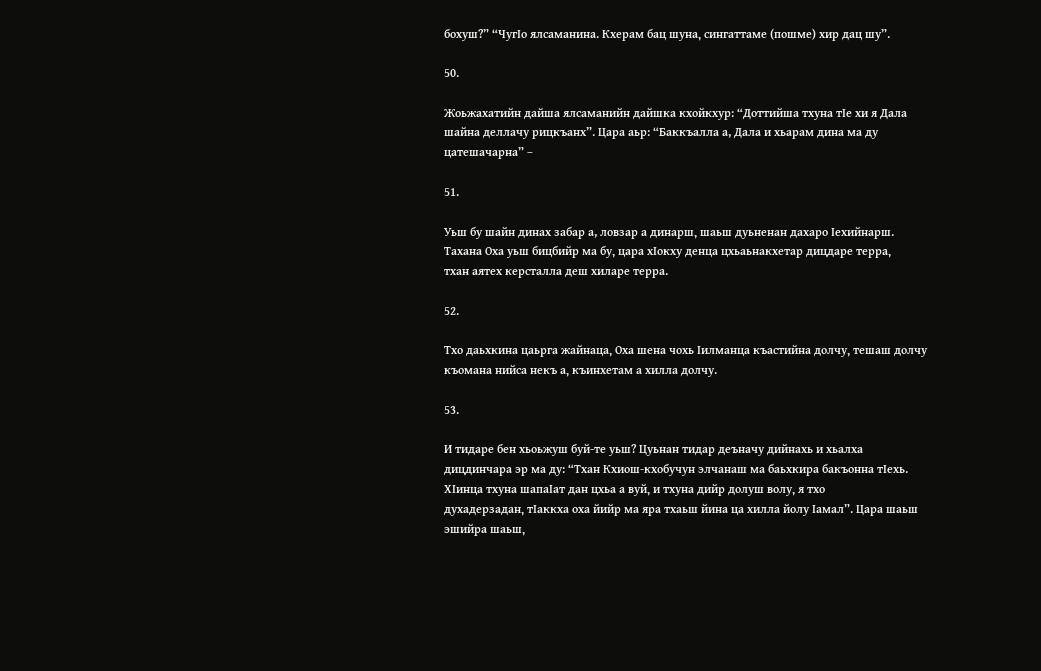бохуш?” “ЧугIо ялсаманина. Кхерам бац шуна‚ сингаттаме (пошме) хир дац шу”.

50.

Жоьжахатийн дайша ялсаманийн дайшка кхойкхур: “Доттийша тхуна тIе хи я Дала
шайна деллачу рицкъанх”. Цара аьр: “Баккъалла а, Дала и хьарам дина ма ду
цатешачарна” –

51.

Уьш бу шайн динах забар а, ловзар а динарш‚ шаьш дуьненан дахаро Iехийнарш.
Тахана Оха уьш бицбийр ма бу‚ цара хIокху денца цхьаьнакхетар дицдаре терра‚
тхан аятех керсталла деш хиларе терра.

52.

Тхо даьхкина цаьрга жайнаца‚ Оха шена чохь Iилманца къастийна долчу‚ тешаш долчу
къомана нийса некъ а‚ къинхетам а хилла долчу.

53.

И тидаре бен хьоьжуш буй-те уьш? Цуьнан тидар деъначу дийнахь и хьалха
дицдинчара эр ма ду: “Тхан Кхиош-кхобучун элчанаш ма баьхкира бакъонна тIехь.
ХIинца тхуна шапаIат дан цхьа а вуй‚ и тхуна дийр долуш волу‚ я тхо
духадерзадан‚ тIаккха оха йийр ма яра тхаьш йина ца хилла йолу Iамал”. Цара шаьш
эшийра шаьш‚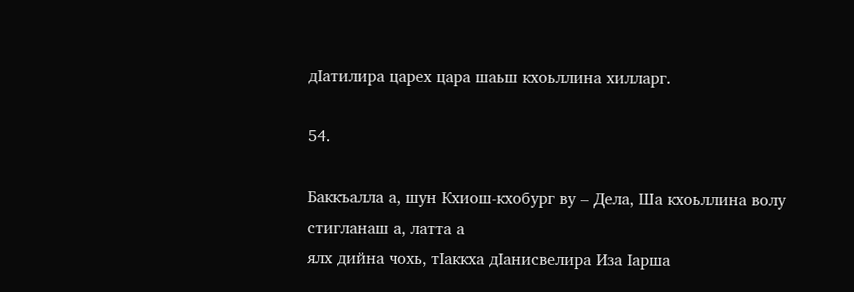дIатилира царех цара шаьш кхоьллина хилларг.

54.

Баккъалла а, шун Кхиош-кхобург ву – Дела‚ Ша кхоьллина волу стигланаш а‚ латта а
ялх дийна чохь‚ тIаккха дIанисвелира Иза Iарша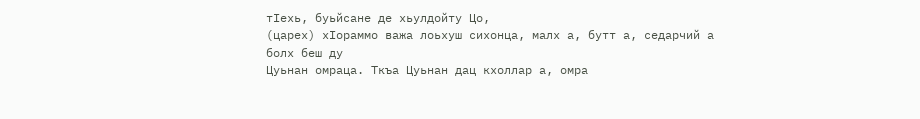тIехь‚ буьйсане де хьулдойту Цо‚
(царех) хIораммо важа лоьхуш сихонца‚ малх а‚ бутт а‚ седарчий а болх беш ду
Цуьнан омраца. Ткъа Цуьнан дац кхоллар а‚ омра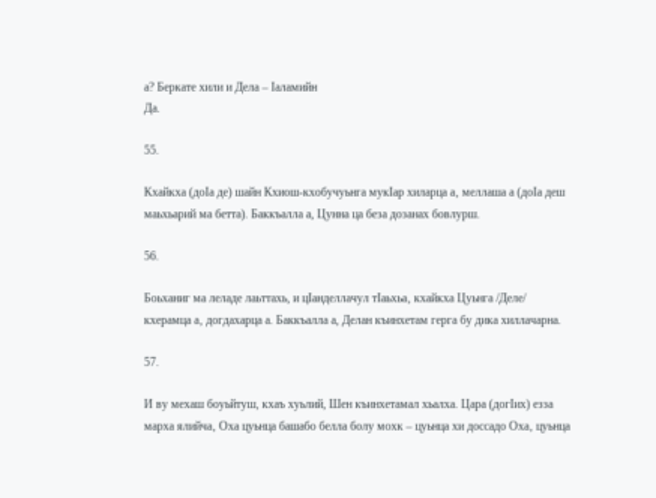а? Беркате хили и Дела – Iаламийн
Да.

55.

Кхайкха (доIа де) шайн Кхиош-кхобучуьнга мукIар хиларца а‚ меллаша а (доIа деш
маьхьарий ма бетта). Баккъалла а, Цунна ца беза дозанах бовлурш.

56.

Боьханиг ма леладе лаьттахь, и цIанделлачул тIаьхьа‚ кхайкха Цуьнга /Деле/
кхерамца а‚ догдахарца а. Баккъалла а, Делан къинхетам герга бу дика хиллачарна.

57.

И ву мехаш боуьйтуш, кхаъ хуьлий, Шен къинхетамал хьалха. Цара (догIих) езза
марха ялийча‚ Оха цуьнца башабо белла болу мохк – цуьнца хи доссадо Оха‚ цуьнца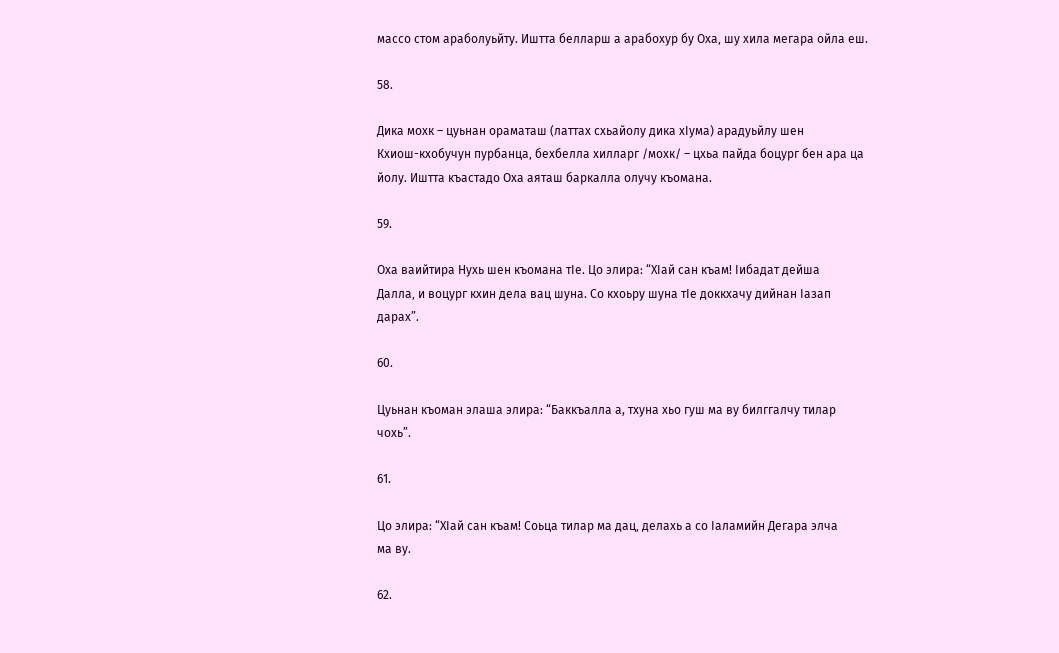массо стом араболуьйту. Иштта белларш а арабохур бу Оха‚ шу хила мегара ойла еш.

58.

Дика мохк – цуьнан ораматаш (латтах схьайолу дика хIума) арадуьйлу шен
Кхиош-кхобучун пурбанца‚ бехбелла хилларг /мохк/ – цхьа пайда боцург бен ара ца
йолу. Иштта къастадо Оха аяташ баркалла олучу къомана.

59.

Оха ваийтира Нухь шен къомана тIе. Цо элира: “ХIай сан къам! Iибадат дейша
Далла‚ и воцург кхин дела вац шуна. Со кхоьру шуна тIе доккхачу дийнан Iазап
дарах”.

60.

Цуьнан къоман элаша элира: “Баккъалла а, тхуна хьо гуш ма ву билггалчу тилар
чохь”.

61.

Цо элира: “ХIай сан къам! Соьца тилар ма дац‚ делахь а со Iаламийн Дегара элча
ма ву.

62.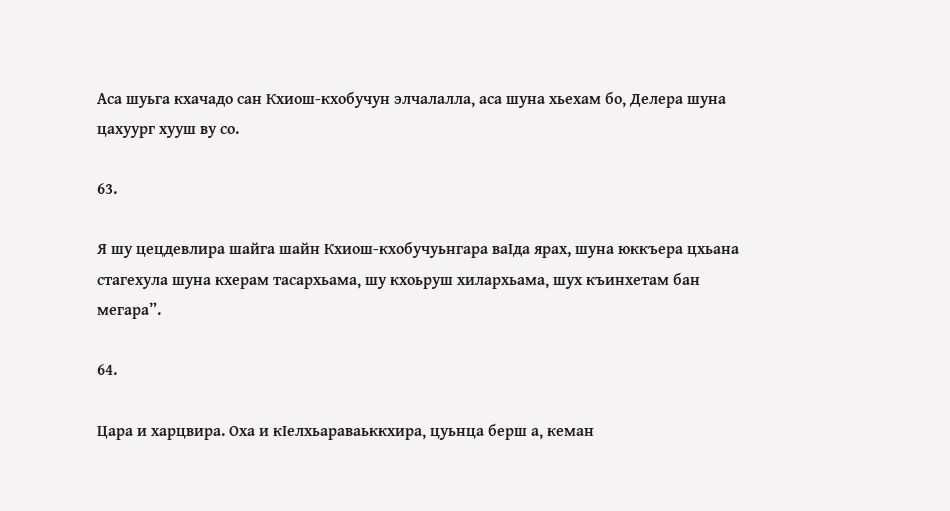Аса шуьга кхачадо сан Кхиош-кхобучун элчалалла‚ аса шуна хьехам бо‚ Делера шуна
цахуург хууш ву со.

63.

Я шу цецдевлира шайга шайн Кхиош-кхобучуьнгара ваIда ярах, шуна юккъера цхьана
стагехула шуна кхерам тасархьама‚ шу кхоьруш хилархьама‚ шух къинхетам бан
мегара”.

64.

Цара и харцвира. Оха и кIелхьараваьккхира‚ цуьнца берш а‚ кеман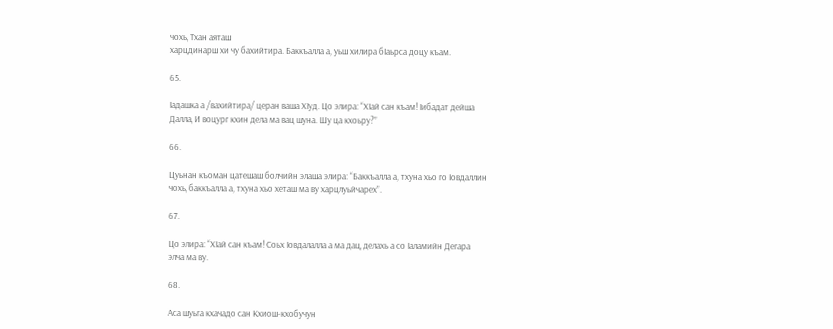чохь‚ Тхан аяташ
харцдинарш хи чу бахийтира. Баккъалла а, уьш хилира бIаьрса доцу къам.

65.

Iадашка а /вахийтира/ церан ваша ХIуд. Цо элира: “ХIай сан къам! Iибадат дейша
Далла‚ И воцург кхин дела ма вац шуна. Шу ца кхоьру?”

66.

Цуьнан къоман цатешаш болчийн элаша элира: “Баккъалла а, тхуна хьо го Iовдаллин
чохь‚ баккъалла а, тхуна хьо хеташ ма ву харцлуьйчарех”.

67.

Цо элира: “ХIай сан къам! Соьх Iовдалалла а ма дац‚ делахь а со Iаламийн Дегара
элча ма ву.

68.

Аса шуьга кхачадо сан Кхиош-кхобучун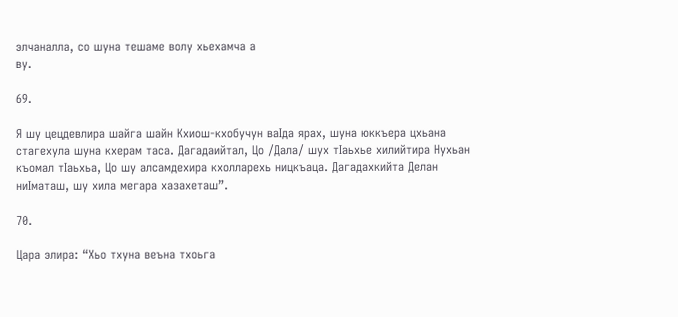элчаналла‚ со шуна тешаме волу хьехамча а
ву.

69.

Я шу цецдевлира шайга шайн Кхиош-кхобучун ваIда ярах, шуна юккъера цхьана
стагехула шуна кхерам таса. Дагадаийтал‚ Цо /Дала/ шух тIаьхье хилийтира Нухьан
къомал тIаьхьа‚ Цо шу алсамдехира кхолларехь ницкъаца. Дагадахкийта Делан
ниIматаш‚ шу хила мегара хазахеташ”.

70.

Цара элира: “Хьо тхуна веъна тхоьга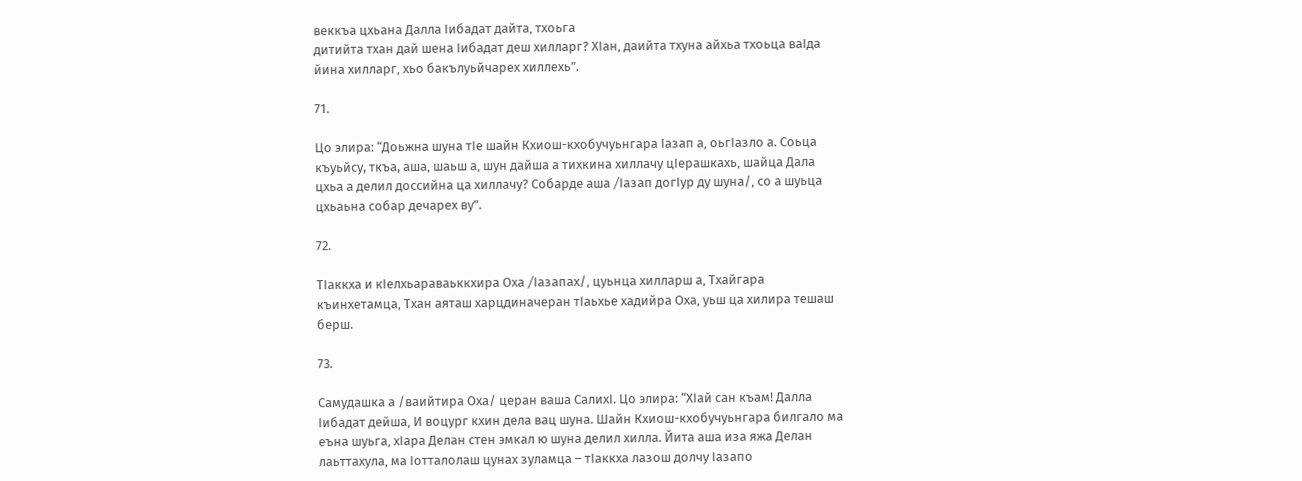веккъа цхьана Далла Iибадат дайта‚ тхоьга
дитийта тхан дай шена Iибадат деш хилларг? ХIан‚ даийта тхуна айхьа тхоьца ваIда
йина хилларг‚ хьо бакълуьйчарех хиллехь”.

71.

Цо элира: “Доьжна шуна тIе шайн Кхиош-кхобучуьнгара Iазап а‚ оьгIазло а. Соьца
къуьйсу, ткъа, аша‚ шаьш а‚ шун дайша а тихкина хиллачу цIерашкахь‚ шайца Дала
цхьа а делил доссийна ца хиллачу? Собарде аша /Iазап догIур ду шуна/‚ со а шуьца
цхьаьна собар дечарех ву”.

72.

ТIаккха и кIелхьараваьккхира Оха /Iазапах/‚ цуьнца хилларш а‚ Тхайгара
къинхетамца‚ Тхан аяташ харцдиначеран тIаьхье хадийра Оха‚ уьш ца хилира тешаш
берш.

73.

Самудашка а /ваийтира Оха/ церан ваша СалихI. Цо элира: “ХIай сан къам! Далла
Iибадат дейша‚ И воцург кхин дела вац шуна. Шайн Кхиош-кхобучуьнгара билгало ма
еъна шуьга‚ хIара Делан стен эмкал ю шуна делил хилла. Йита аша иза яжа Делан
лаьттахула‚ ма Iотталолаш цунах зуламца – тIаккха лазош долчу Iазапо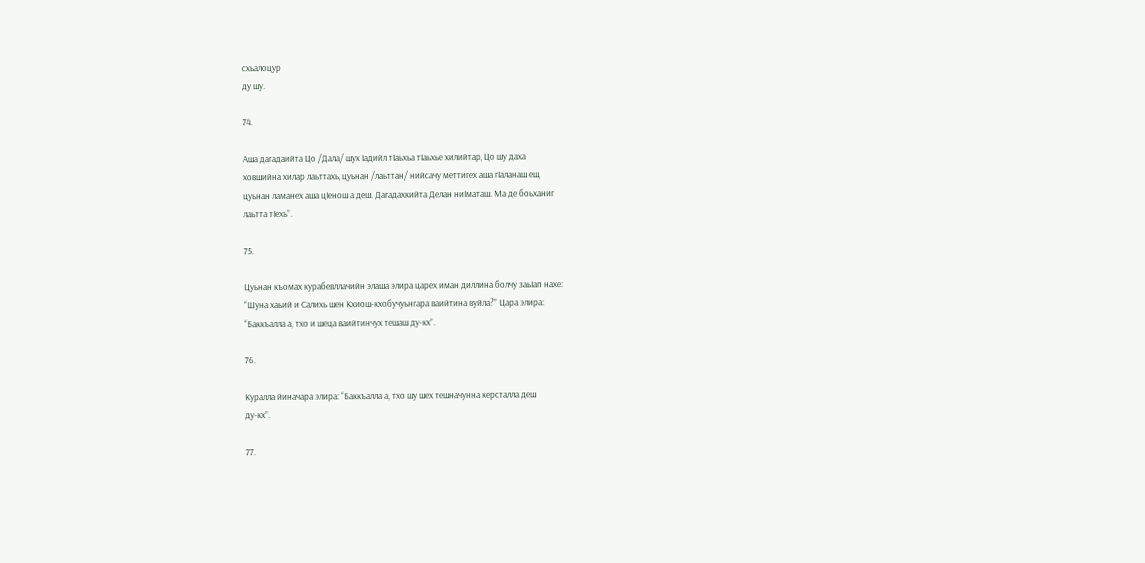схьалоцур
ду шу.

74.

Аша дагадаийта Цо /Дала/ шух Iадийл тIаьхьа тIаьхье хилийтар‚ Цо шу даха
ховшийна хилар лаьттахь‚ цуьнан /лаьттан/ нийсачу меттигех аша гIаланаш еш‚
цуьнан ламанех аша цIенош а деш. Дагадахкийта Делан ниIматаш. Ма де боьханиг
лаьтта тIехь”.

75.

Цуьнан къомах курабевллачийн элаша элира царех иман диллина болчу заьIап нахе:
“Шуна хаьий и Салихь шен Кхиош-кхобучуьнгара ваийтина вуйла?” Цара элира:
“Баккъалла а, тхо и шеца ваийтинчух тешаш ду-кх”.

76.

Куралла йиначара элира: “Баккъалла а, тхо шу шех тешначунна керсталла деш
ду-кх”.

77.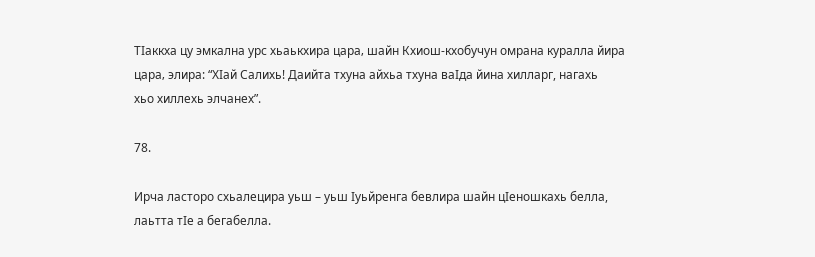ТIаккха цу эмкална урс хьаькхира цара‚ шайн Кхиош-кхобучун омрана куралла йира
цара‚ элира: “ХIай Салихь! Даийта тхуна айхьа тхуна ваIда йина хилларг, нагахь
хьо хиллехь элчанех”.

78.

Ирча ласторо схьалецира уьш – уьш Iуьйренга бевлира шайн цIеношкахь белла,
лаьтта тIе а бегабелла.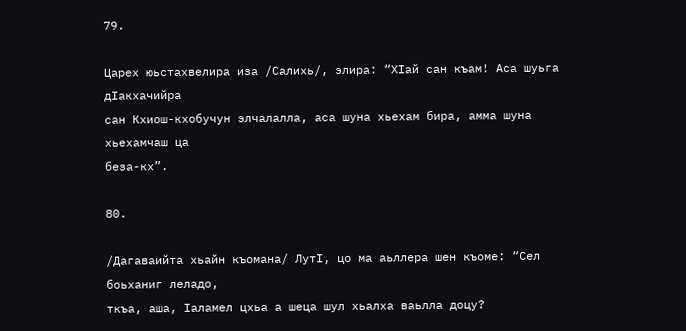79.

Царех юьстахвелира иза /Салихь/‚ элира: “ХIай сан къам! Аса шуьга дIакхачийра
сан Кхиош-кхобучун элчалалла‚ аса шуна хьехам бира‚ амма шуна хьехамчаш ца
беза-кх”.

80.

/Дагаваийта хьайн къомана/ ЛутI‚ цо ма аьллера шен къоме: “Сел боьханиг леладо,
ткъа, аша‚ Iаламел цхьа а шеца шул хьалха ваьлла доцу?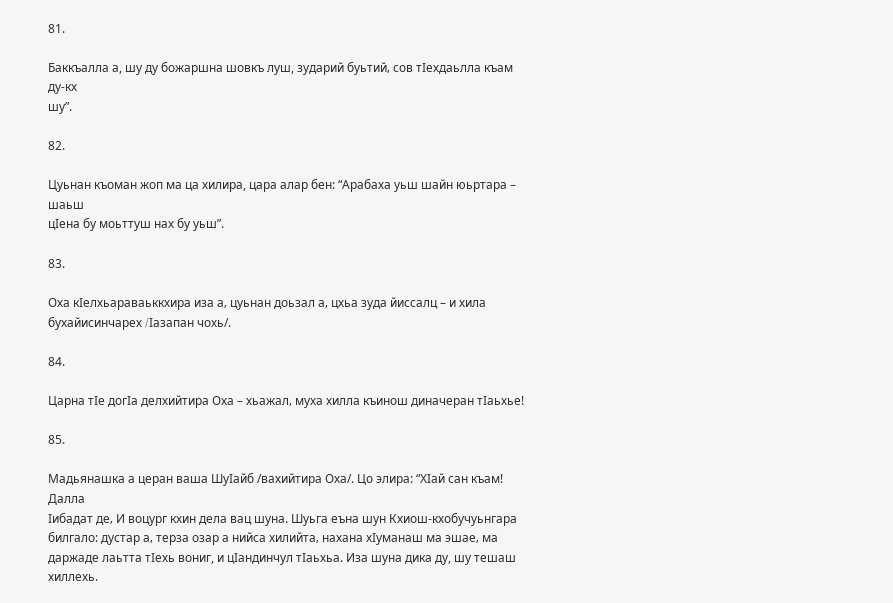81.

Баккъалла а, шу ду божаршна шовкъ луш, зударий буьтий‚ сов тIехдаьлла къам ду-кх
шу”.

82.

Цуьнан къоман жоп ма ца хилира, цара алар бен: “Арабаха уьш шайн юьртара – шаьш
цIена бу моьттуш нах бу уьш”.

83.

Оха кIелхьараваьккхира иза а‚ цуьнан доьзал а‚ цхьа зуда йиссалц – и хила
бухайисинчарех /Iазапан чохь/.

84.

Царна тIе догIа делхийтира Оха – хьажал‚ муха хилла къинош диначеран тIаьхье!

85.

Мадьянашка а церан ваша ШуIайб /вахийтира Оха/. Цо элира: “ХIай сан къам! Далла
Iибадат де‚ И воцург кхин дела вац шуна. Шуьга еъна шун Кхиош-кхобучуьнгара
билгало: дустар а‚ терза озар а нийса хилийта‚ нахана хIуманаш ма эшае‚ ма
даржаде лаьтта тIехь вониг, и цIандинчул тIаьхьа. Иза шуна дика ду, шу тешаш
хиллехь.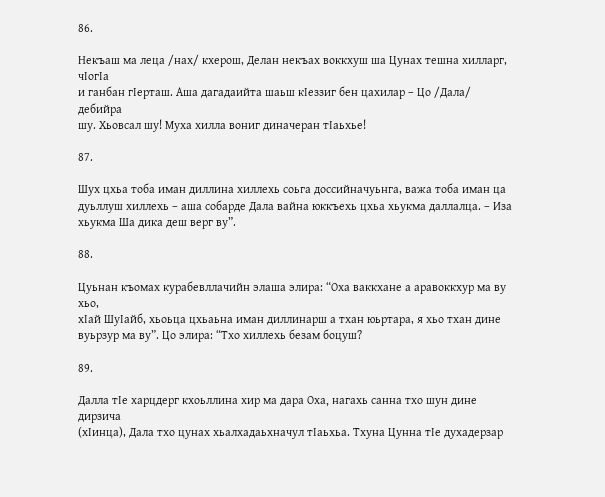86.

Некъаш ма леца /нах/ кхерош‚ Делан некъах воккхуш ша Цунах тешна хилларг‚ чIогIа
и ганбан гIерташ. Аша дагадаийта шаьш кIеззиг бен цахилар – Цо /Дала/ дебийра
шу. Хьовсал шу! Муха хилла вониг диначеран тIаьхье!

87.

Шух цхьа тоба иман диллина хиллехь соьга доссийначуьнга‚ важа тоба иман ца
дуьллуш хиллехь – аша собарде Дала вайна юккъехь цхьа хьукма даллалца. – Иза
хьукма Ша дика деш верг ву”.

88.

Цуьнан къомах курабевллачийн элаша элира: “Оха ваккхане а аравоккхур ма ву хьо‚
хIай ШуIайб‚ хьоьца цхьаьна иман диллинарш а тхан юьртара‚ я хьо тхан дине
вуьрзур ма ву”. Цо элира: “Тхо хиллехь безам боцуш?

89.

Далла тIе харцдерг кхоьллина хир ма дара Оха, нагахь санна тхо шун дине дирзича
(хIинца)‚ Дала тхо цунах хьалхадаьхначул тIаьхьа. Тхуна Цунна тIе духадерзар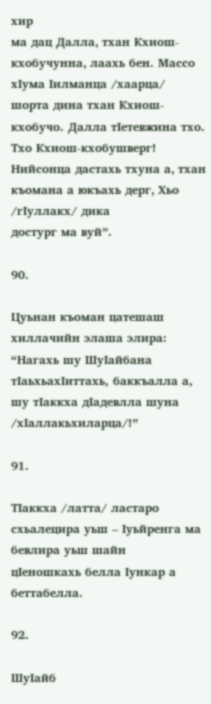хир
ма дац Далла‚ тхан Кхиош-кхобучунна‚ лаахь бен. Массо хIума Iилманца /хаарца/
шорта дина тхан Кхиош-кхобучо. Далла тIетевжина тхо. Тхо Кхиош-кхобушверг!
Нийсонца дастахь тхуна а‚ тхан къомана а юкъахь дерг‚ Хьо /гIуллакх/ дика
достург ма вуй”.

90.

Цуьнан къоман цатешаш хиллачийн элаша элира: “Нагахь шу ШуIайбана
тIаьхьахIиттахь, баккъалла а, шу тIаккха дIадевлла шуна /хIаллакьхиларца/!”

91.

ТIаккха /латта/ ластаро схьалецира уьш – Iуьйренга ма бевлира уьш шайн
цIеношкахь белла Iункар а беттабелла.

92.

ШуIайб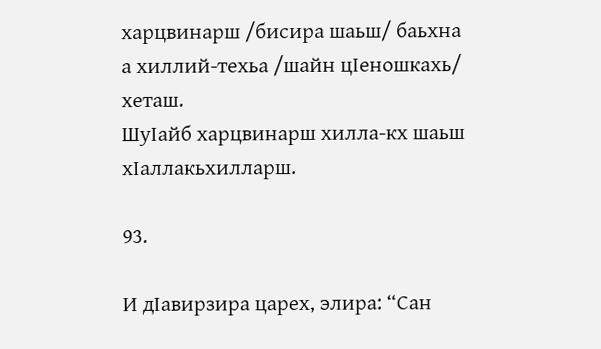харцвинарш /бисира шаьш/ баьхна а хиллий-техьа /шайн цIеношкахь/ хеташ.
ШуIайб харцвинарш хилла-кх шаьш хIаллакьхилларш.

93.

И дIавирзира царех‚ элира: “Сан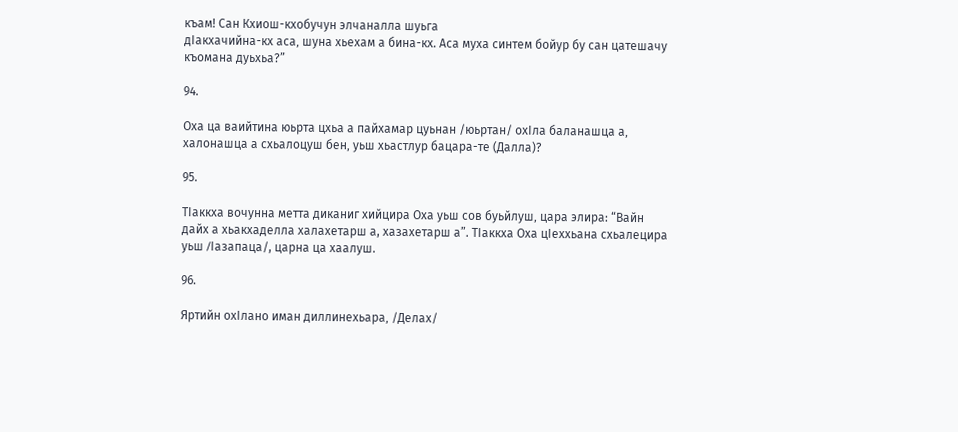къам! Сан Кхиош-кхобучун элчаналла шуьга
дIакхачийна-кх аса‚ шуна хьехам а бина-кх. Аса муха синтем бойур бу сан цатешачу
къомана дуьхьа?”

94.

Оха ца ваийтина юьрта цхьа а пайхамар цуьнан /юьртан/ охIла баланашца а‚
халонашца а схьалоцуш бен‚ уьш хьастлур бацара-те (Далла)?

95.

ТIаккха вочунна метта диканиг хийцира Оха уьш сов буьйлуш‚ цара элира: “Вайн
дайх а хьакхаделла халахетарш а, хазахетарш а”. ТIаккха Оха цIеххьана схьалецира
уьш /Iазапаца/, царна ца хаалуш.

96.

Яртийн охIлано иман диллинехьара‚ /Делах/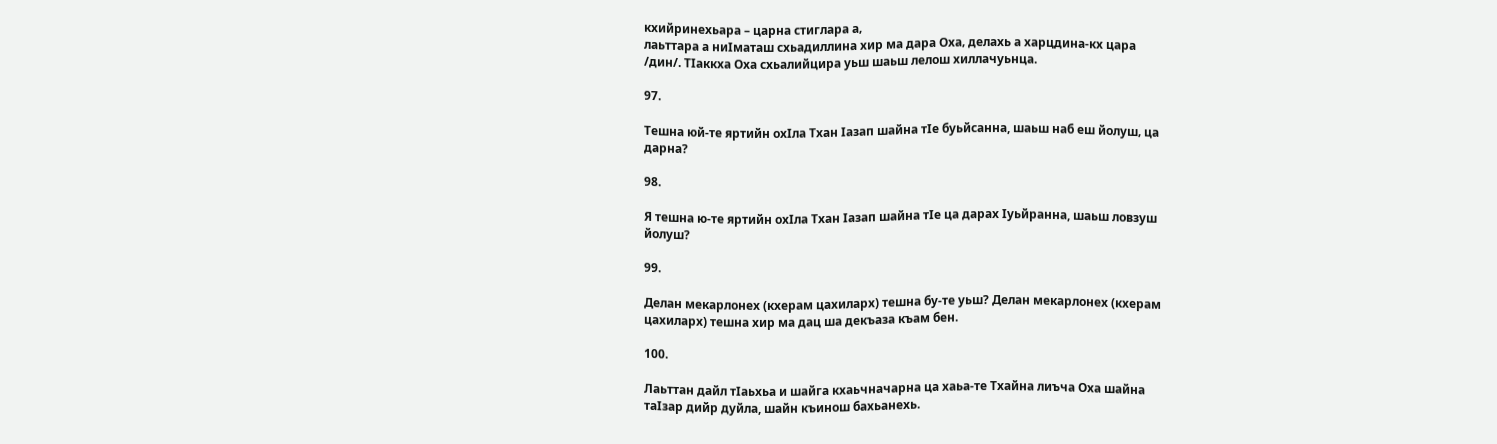кхийринехьара – царна стиглара а‚
лаьттара а ниIматаш схьадиллина хир ма дара Оха‚ делахь а харцдина-кх цара
/дин/. ТIаккха Оха схьалийцира уьш шаьш лелош хиллачуьнца.

97.

Тешна юй-те яртийн охIла Тхан Iазап шайна тIе буьйсанна, шаьш наб еш йолуш‚ ца
дарна?

98.

Я тешна ю-те яртийн охIла Тхан Iазап шайна тIе ца дарах Iуьйранна, шаьш ловзуш
йолуш?

99.

Делан мекарлонех (кхерам цахиларх) тешна бу-те уьш? Делан мекарлонех (кхерам
цахиларх) тешна хир ма дац ша декъаза къам бен.

100.

Лаьттан дайл тIаьхьа и шайга кхаьчначарна ца хаьа-те Тхайна лиъча Оха шайна
таIзар дийр дуйла, шайн къинош бахьанехь.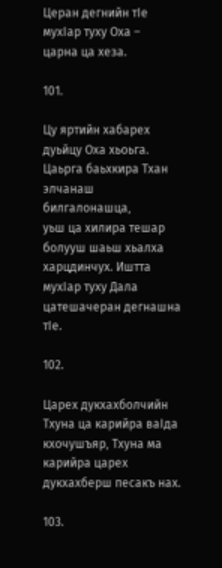Церан дегнийн тIе мухIар туху Оха –
царна ца хеза.

101.

Цу яртийн хабарех дуьйцу Оха хьоьга. Цаьрга баьхкира Тхан элчанаш билгалонашца‚
уьш ца хилира тешар болууш шаьш хьалха харцдинчух. Иштта мухIар туху Дала
цатешачеран дегнашна тIе.

102.

Царех дукхахболчийн Тхуна ца карийра ваIда кхочушъяр‚ Тхуна ма карийра царех
дукхахберш песакъ нах.

103.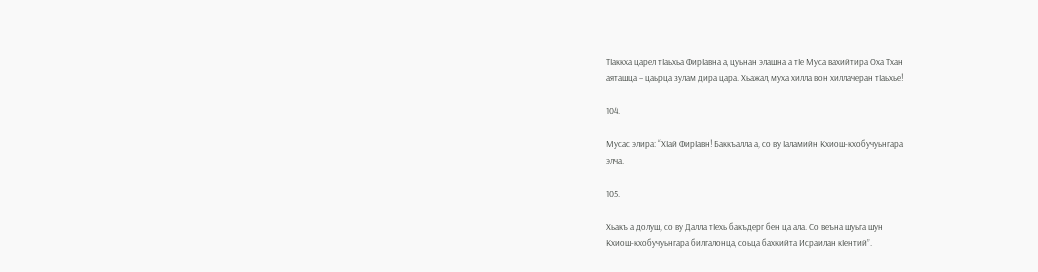ТIаккха царел тIаьхьа ФирIавна а‚ цуьнан элашна а тIе Муса вахийтира Оха Тхан
аяташца – цаьрца зулам дира цара. Хьажал‚ муха хилла вон хиллачеран тIаьхье!

104.

Мусас элира: “ХIай ФирIавн! Баккъалла а, со ву Iаламийн Кхиош-кхобучуьнгара
элча.

105.

Хьакъ а долуш, со ву Далла тIехь бакъдерг бен ца ала. Со веъна шуьга шун
Кхиош-кхобучуьнгара билгалонца‚ соьца бахкийта Исраилан кIентий”.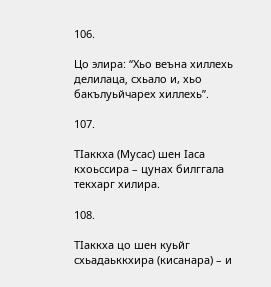106.

Цо элира: “Хьо веъна хиллехь делилаца‚ схьало и, хьо бакълуьйчарех хиллехь”.

107.

ТIаккха (Мусас) шен Iаса кхоьссира – цунах билггала текхарг хилира.

108.

ТIаккха цо шен куьйг схьадаьккхира (кисанара) – и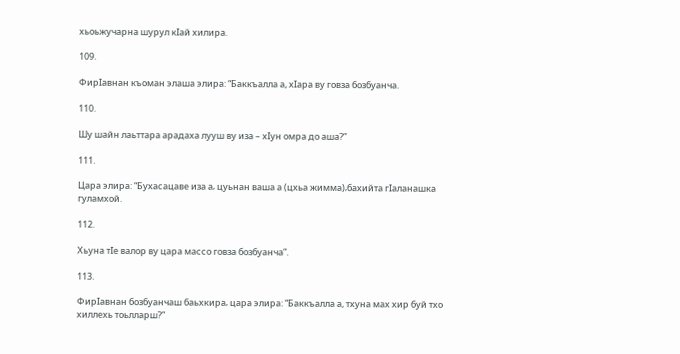хьоьжучарна шурул кIай хилира.

109.

ФирIавнан къоман элаша элира: “Баккъалла а, хIара ву говза бозбуанча.

110.

Шу шайн лаьттара арадаха лууш ву иза – хIун омра до аша?”

111.

Цара элира: “Бухасацаве иза а‚ цуьнан ваша а (цхьа жимма)‚бахийта гIаланашка
гуламхой.

112.

Хьуна тIе валор ву цара массо говза бозбуанча”.

113.

ФирIавнан бозбуанчаш баьхкира‚ цара элира: “Баккъалла а, тхуна мах хир буй тхо
хиллехь тоьлларш?”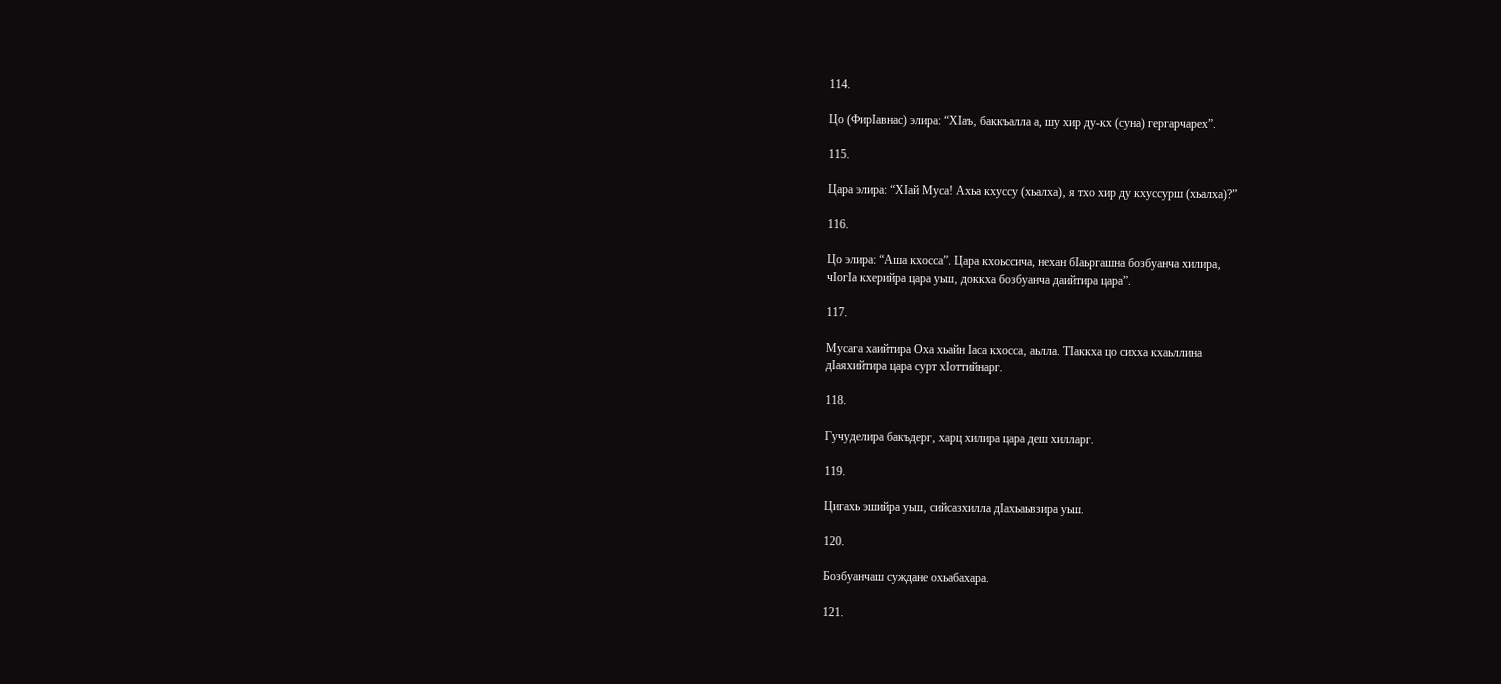114.

Цо (ФирIавнас) элира: “ХIаъ‚ баккъалла а, шу хир ду-кх (суна) гергарчарех”.

115.

Цара элира: “ХIай Муса! Ахьа кхуссу (хьалха)‚ я тхо хир ду кхуссурш (хьалха)?”

116.

Цо элира: “Аша кхосса”. Цара кхоьссича, нехан бIаьргашна бозбуанча хилира‚
чIогIа кхерийра цара уьш‚ доккха бозбуанча даийтира цара”.

117.

Мусага хаийтира Оха хьайн Iаса кхосса‚ аьлла. ТIаккха цо сихха кхаьллина
дIаяхийтира цара сурт хIоттийнарг.

118.

Гучуделира бакъдерг‚ харц хилира цара деш хилларг.

119.

Цигахь эшийра уьш‚ сийсазхилла дIахьаьвзира уьш.

120.

Бозбуанчаш суждане охьабахара.

121.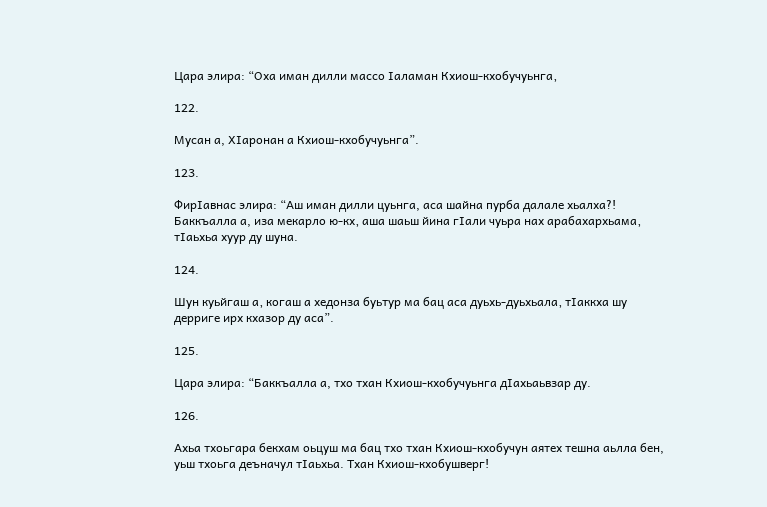Цара элира: “Оха иман дилли массо Iаламан Кхиош-кхобучуьнга‚

122.

Мусан а, ХIаронан а Кхиош-кхобучуьнга”.

123.

ФирIавнас элира: “Аш иман дилли цуьнга, аса шайна пурба далале хьалха?!
Баккъалла а, иза мекарло ю-кх‚ аша шаьш йина гIали чуьра нах арабахархьама‚
тIаьхьа хуур ду шуна.

124.

Шун куьйгаш а‚ когаш а хедонза буьтур ма бац аса дуьхь-дуьхьала‚ тIаккха шу
дерриге ирх кхазор ду аса”.

125.

Цара элира: “Баккъалла а, тхо тхан Кхиош-кхобучуьнга дIахьаьвзар ду.

126.

Ахьа тхоьгара бекхам оьцуш ма бац тхо тхан Кхиош-кхобучун аятех тешна аьлла бен,
уьш тхоьга деъначул тIаьхьа. Тхан Кхиош-кхобушверг!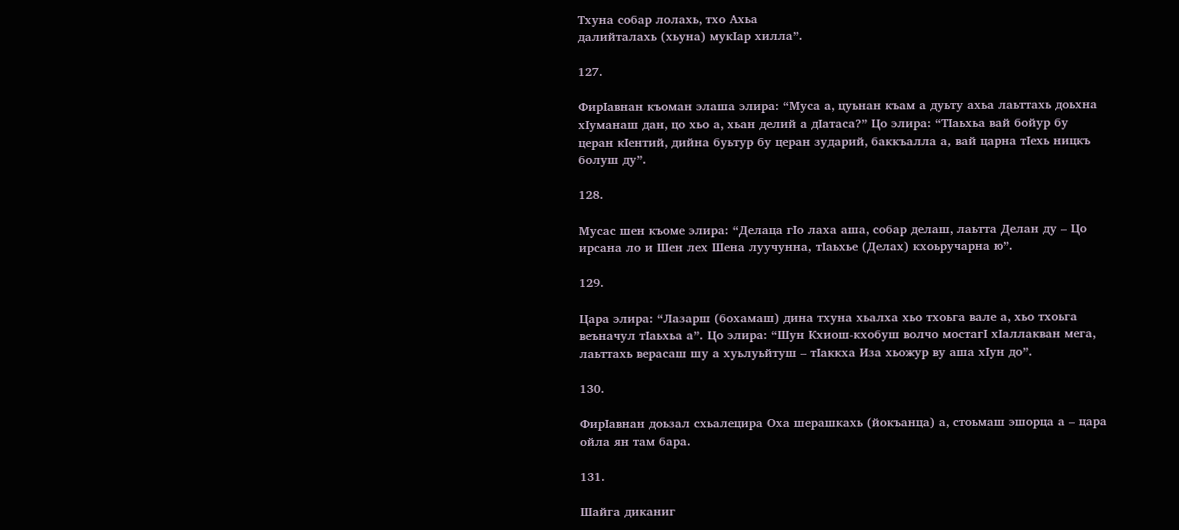Тхуна собар лолахь‚ тхо Ахьа
далийталахь (хьуна) мукIар хилла”.

127.

ФирIавнан къоман элаша элира: “Муса а‚ цуьнан къам а дуьту ахьа лаьттахь доьхна
хIуманаш дан‚ цо хьо а‚ хьан делий а дIатаса?” Цо элира: “ТIаьхьа вай бойур бу
церан кIентий‚ дийна буьтур бу церан зударий‚ баккъалла а, вай царна тIехь ницкъ
болуш ду”.

128.

Мусас шен къоме элира: “Делаца гIо лаха аша‚ собар делаш‚ лаьтта Делан ду – Цо
ирсана ло и Шен лех Шена луучунна, тIаьхье (Делах) кхоьручарна ю”.

129.

Цара элира: “Лазарш (бохамаш) дина тхуна хьалха хьо тхоьга вале а‚ хьо тхоьга
веъначул тIаьхьа а”. Цо элира: “Шун Кхиош-кхобуш волчо мостагI хIаллакван мега‚
лаьттахь верасаш шу а хуьлуьйтуш – тIаккха Иза хьожур ву аша хIун до”.

130.

ФирIавнан доьзал схьалецира Оха шерашкахь (йокъанца) а‚ стоьмаш эшорца а – цара
ойла ян там бара.

131.

Шайга диканиг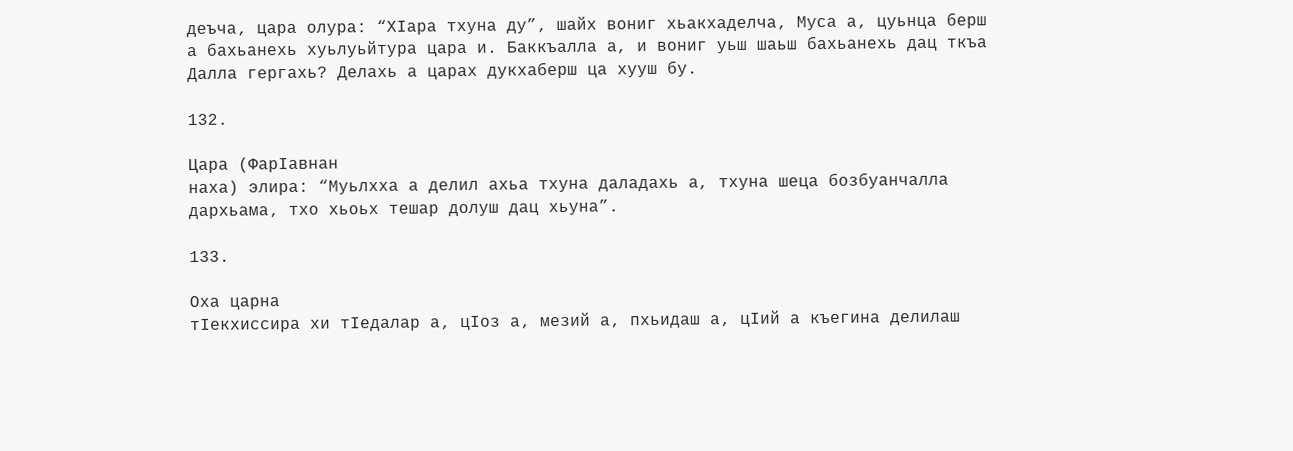деъча‚ цара олура: “ХIара тхуна ду”‚ шайх вониг хьакхаделча‚ Муса а‚ цуьнца берш
а бахьанехь хуьлуьйтура цара и. Баккъалла а, и вониг уьш шаьш бахьанехь дац ткъа
Далла гергахь? Делахь а царах дукхаберш ца хууш бу.

132.

Цара (ФарIавнан
наха) элира: “Муьлхха а делил ахьа тхуна даладахь а, тхуна шеца бозбуанчалла
дархьама‚ тхо хьоьх тешар долуш дац хьуна”.

133.

Оха царна
тIекхиссира хи тIедалар а‚ цIоз а‚ мезий а‚ пхьидаш а‚ цIий а къегина делилаш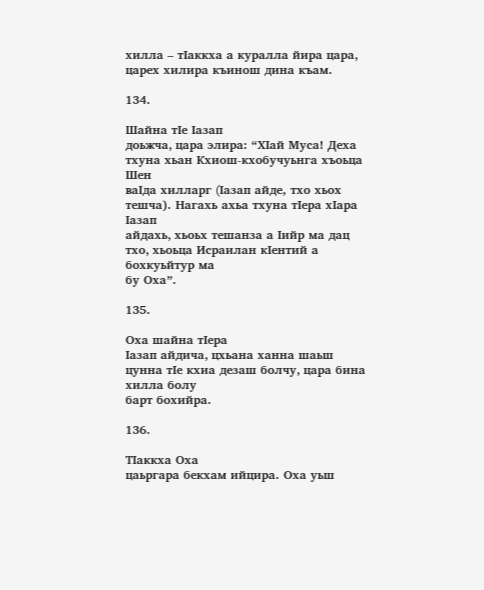хилла – тIаккха а куралла йира цара‚ царех хилира къинош дина къам.

134.

Шайна тIе Iазап
доьжча‚ цара элира: “ХIай Муса! Деха тхуна хьан Кхиош-кхобучуьнга хъоьца Шен
ваIда хилларг (Iазап айде, тхо хьох тешча). Нагахь ахьа тхуна тIера хIара Iазап
айдахь‚ хьоьх тешанза а Iийр ма дац тхо‚ хьоьца Исраилан кIентий а бохкуьйтур ма
бу Оха”.

135.

Оха шайна тIера
Iазап айдича‚ цхьана ханна шаьш цунна тIе кхиа дезаш болчу‚ цара бина хилла болу
барт бохийра.

136.

ТIаккха Оха
цаьргара бекхам ийцира. Оха уьш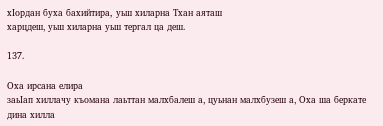хIордан буха бахийтира, уьш хиларна Тхан аяташ
харцдеш‚ уьш хиларна уьш тергал ца деш.

137.

Оха ирсана елира
заьIап хиллачу къомана лаьттан малхбалеш а‚ цуьнан малхбузеш а‚ Оха ша беркате
дина хилла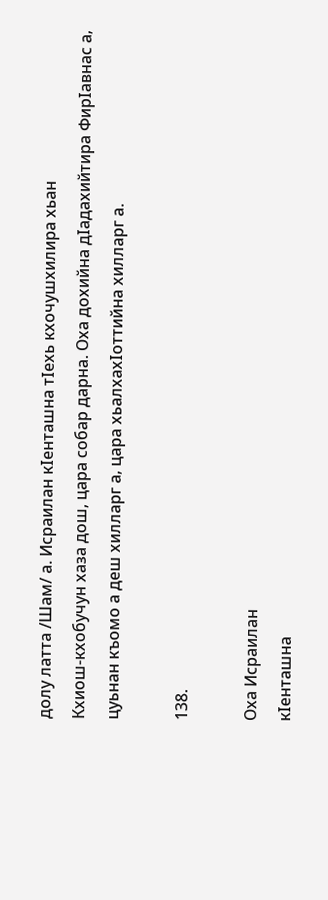долу латта /Шам/ а. Исраилан кIенташна тIехь кхочушхилира хьан
Кхиош-кхобучун хаза дош, цара собар дарна. Оха дохийна дIадахийтира ФирIавнас а‚
цуьнан къомо а деш хилларг а‚ цара хьалхахIоттийна хилларг а.

138.

Оха Исраилан
кIенташна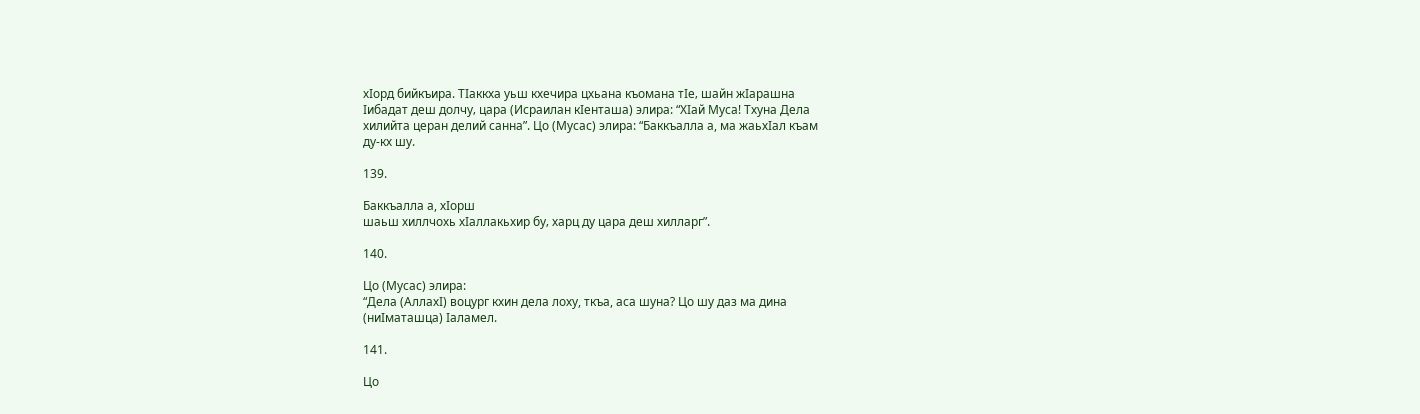хIорд бийкъира. ТIаккха уьш кхечира цхьана къомана тIе‚ шайн жIарашна
Iибадат деш долчу‚ цара (Исраилан кIенташа) элира: “ХIай Муса! Тхуна Дела
хилийта церан делий санна”. Цо (Мусас) элира: “Баккъалла а, ма жаьхIал къам
ду-кх шу.

139.

Баккъалла а, хIорш
шаьш хиллчохь хIаллакьхир бу‚ харц ду цара деш хилларг”.

140.

Цо (Мусас) элира:
“Дела (АллахI) воцург кхин дела лоху, ткъа, аса шуна? Цо шу даз ма дина
(ниIматашца) Iаламел.

141.

Цо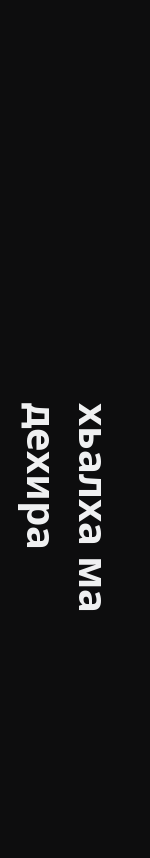хьалха ма
дехира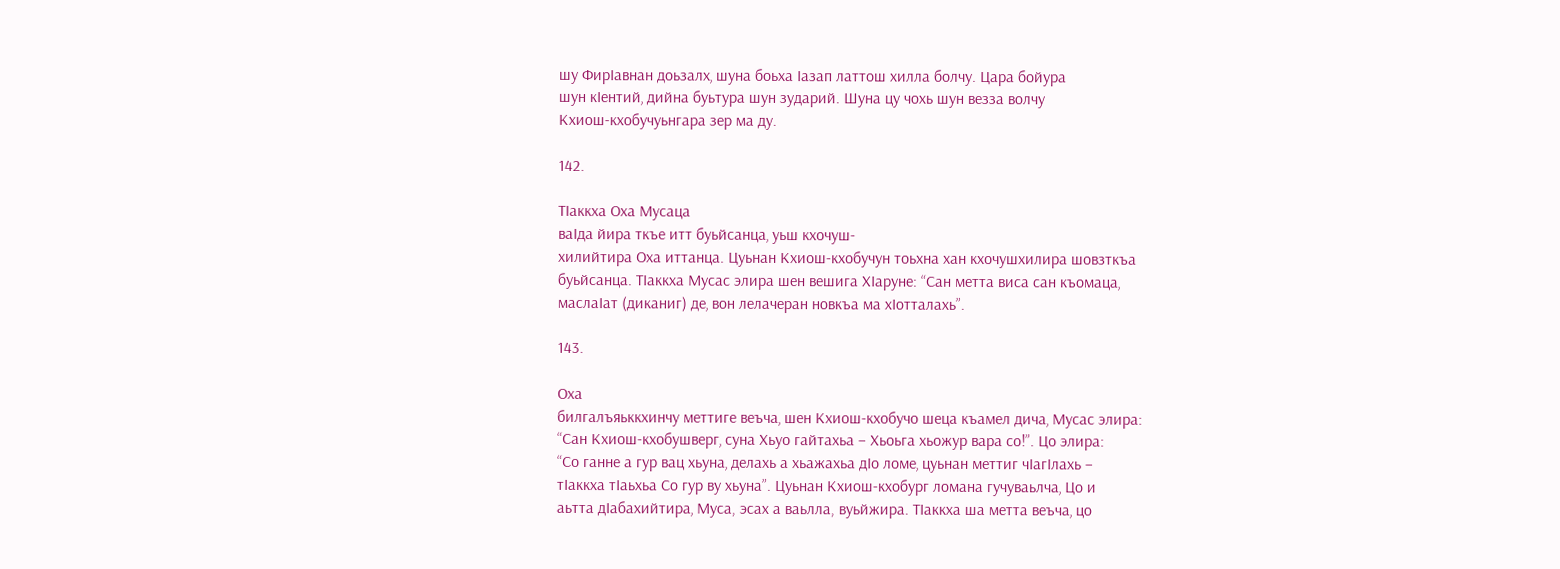шу ФирIавнан доьзалх‚ шуна боьха Iазап латтош хилла болчу. Цара бойура
шун кIентий‚ дийна буьтура шун зударий. Шуна цу чохь шун везза волчу
Кхиош-кхобучуьнгара зер ма ду.

142.

ТIаккха Оха Мусаца
ваIда йира ткъе итт буьйсанца‚ уьш кхочуш-
хилийтира Оха иттанца. Цуьнан Кхиош-кхобучун тоьхна хан кхочушхилира шовзткъа
буьйсанца. ТIаккха Мусас элира шен вешига ХIаруне: “Сан метта виса сан къомаца‚
маслаIат (диканиг) де‚ вон лелачеран новкъа ма хIотталахь”.

143.

Оха
билгалъяьккхинчу меттиге веъча‚ шен Кхиош-кхобучо шеца къамел дича‚ Мусас элира:
“Сан Кхиош-кхобушверг‚ суна Хьуо гайтахьа – Хьоьга хьожур вара со!”. Цо элира:
“Со ганне а гур вац хьуна‚ делахь а хьажахьа дIо ломе‚ цуьнан меттиг чIагIлахь –
тIаккха тIаьхьа Со гур ву хьуна”. Цуьнан Кхиош-кхобург ломана гучуваьлча‚ Цо и
аьтта дIабахийтира‚ Муса, эсах а ваьлла, вуьйжира. ТIаккха ша метта веъча‚ цо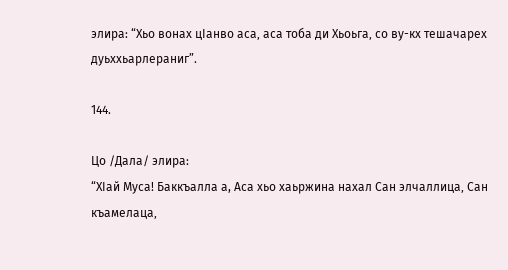элира: “Хьо вонах цIанво аса‚ аса тоба ди Хьоьга‚ со ву-кх тешачарех
дуьххьарлераниг”.

144.

Цо /Дала/ элира:
“ХIай Муса! Баккъалла а, Аса хьо хаьржина нахал Сан элчаллица‚ Сан къамелаца‚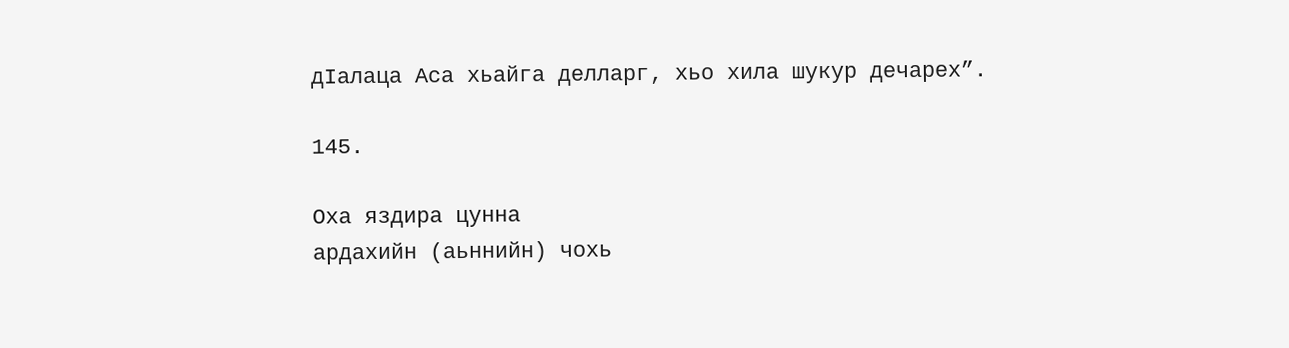дIалаца Аса хьайга делларг‚ хьо хила шукур дечарех”.

145.

Оха яздира цунна
ардахийн (аьннийн) чохь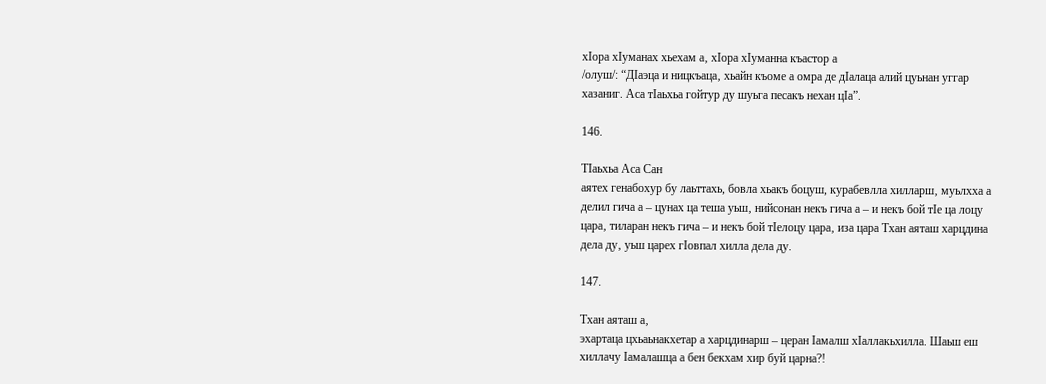хIора хIуманах хьехам а‚ хIора хIуманна къастор а
/олуш/: “ДIаэца и ницкъаца‚ хьайн къоме а омра де дIалаца алий цуьнан уггар
хазаниг. Аса тIаьхьа гойтур ду шуьга песакъ нехан цIа”.

146.

ТIаьхьа Аса Сан
аятех генабохур бу лаьттахь, бовла хьакъ боцуш, курабевлла хилларш‚ муьлхха а
делил гича а – цунах ца теша уьш‚ нийсонан некъ гича а – и некъ бой тIе ца лоцу
цара‚ тиларан некъ гича – и некъ бой тIелоцу цара‚ иза цара Тхан аяташ харцдина
дела ду‚ уьш царех гIовпал хилла дела ду.

147.

Тхан аяташ а‚
эхартаца цхьаьнакхетар а харцдинарш – церан Iамалш хIаллакьхилла. Шаьш еш
хиллачу Iамалашца а бен бекхам хир буй царна?!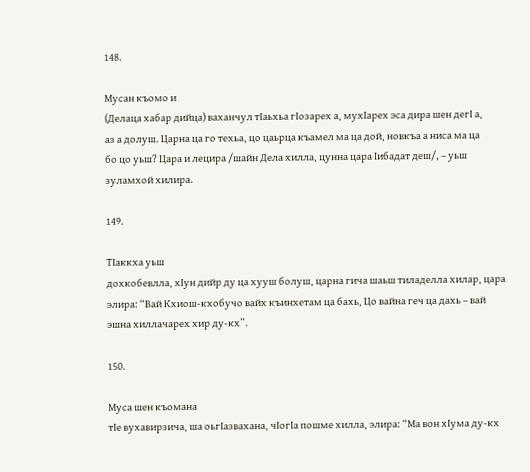148.

Мусан къомо и
(Делаца хабар дийца) ваханчул тIаьхьа гIозарех а‚ мухIарех эса дира шен дегI а‚
аз а долуш. Царна ца го техьа‚ цо цаьрца къамел ма ца дой‚ новкъа а ниса ма ца
бо цо уьш? Цара и лецира /шайн Дела хилла‚ цунна цара Iибадат деш/, – уьш
зуламхой хилира.

149.

ТIаккха уьш
дохкобевлла‚ хIун дийр ду ца хууш болуш‚ царна гича шаьш тиладелла хилар‚ цара
элира: “Вай Кхиош-кхобучо вайх къинхетам ца бахь‚ Цо вайна геч ца дахь – вай
эшна хиллачарех хир ду-кх”.

150.

Муса шен къомана
тIе вухавирзича‚ ша оьгIазвахана‚ чIогIа пошме хилла‚ элира: “Ма вон хIума ду-кх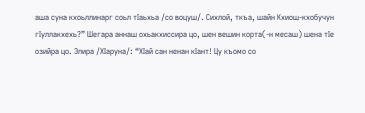аша суна кхоьллинарг соьл тIаьхьа /со воцуш/. Сихлой‚ ткъа, шайн Кхиош-кхобучун
гIуллакхехь?” Шегара аннаш охьакхиссира цо‚ шен вешин корта(-н месаш) шена тIе
озийра цо. Элира /ХIаруна/: “ХIай сан ненан кIант! Цу къомо со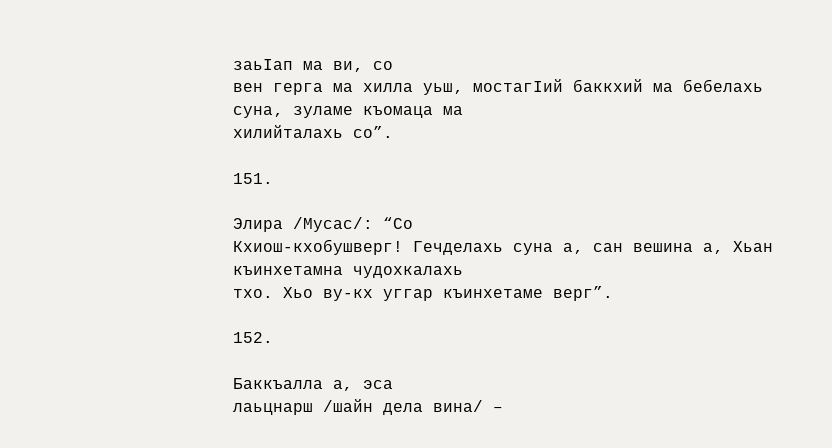заьIап ма ви‚ со
вен герга ма хилла уьш‚ мостагIий баккхий ма бебелахь суна‚ зуламе къомаца ма
хилийталахь со”.

151.

Элира /Мусас/: “Со
Кхиош-кхобушверг! Гечделахь суна а‚ сан вешина а‚ Хьан къинхетамна чудохкалахь
тхо. Хьо ву-кх уггар къинхетаме верг”.

152.

Баккъалла а, эса
лаьцнарш /шайн дела вина/ –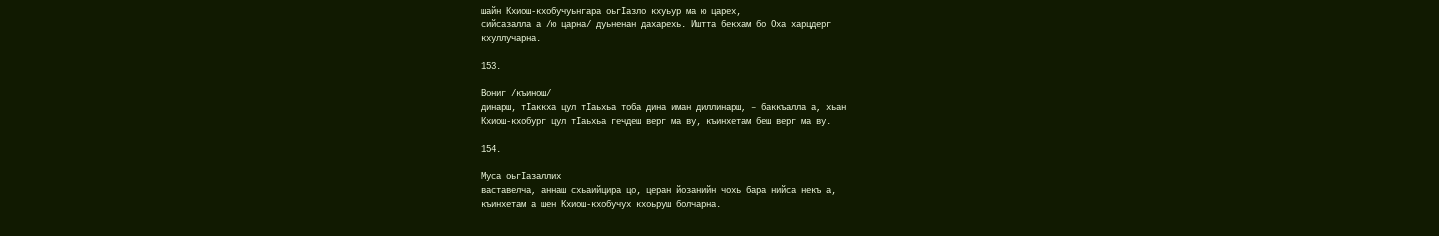шайн Кхиош-кхобучуьнгара оьгIазло кхуьур ма ю царех‚
сийсазалла а /ю царна/ дуьненан дахарехь. Иштта бекхам бо Оха харцдерг
кхуллучарна.

153.

Вониг /къинош/
динарш‚ тIаккха цул тIаьхьа тоба дина иман диллинарш, – баккъалла а, хьан
Кхиош-кхобург цул тIаьхьа гечдеш верг ма ву‚ къинхетам беш верг ма ву.

154.

Муса оьгIазаллих
ваставелча, аннаш схьаийцира цо‚ церан йозанийн чохь бара нийса некъ а‚
къинхетам а шен Кхиош-кхобучух кхоьруш болчарна.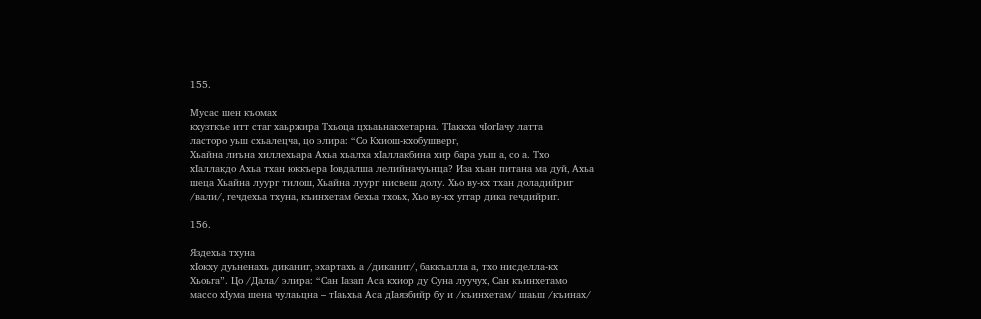155.

Мусас шен къомах
кхузткъе итт стаг хаьржира Тхьоца цхьаьнакхетарна. ТIаккха чIогIачу латта
ласторо уьш схьалецча‚ цо элира: “Со Кхиош-кхобушверг‚
Хьайна лиъна хиллехьара Ахьа хьалха хIаллакбина хир бара уьш а‚ со а. Тхо
хIаллакдо Ахьа тхан юккъера Iовдалша лелийначуьнца? Иза хьан питана ма дуй‚ Ахьа
шеца Хьайна луург тилош‚ Хьайна луург нисвеш долу. Хьо ву-кх тхан доладийриг
/вали/‚ гечдехьа тхуна‚ къинхетам бехьа тхоьх‚ Хьо ву-кх уггар дика гечдийриг.

156.

Яздехьа тхуна
хIокху дуьненахь диканиг‚ эхартахь а /диканиг/‚ баккъалла а, тхо нисделла-кх
Хьоьга”. Цо /Дала/ элира: “Сан Iазап Аса кхиор ду Суна луучух‚ Сан къинхетамо
массо хIума шена чулаьцна – тIаьхьа Аса дIаязбийр бу и /къинхетам/ шаьш /къинах/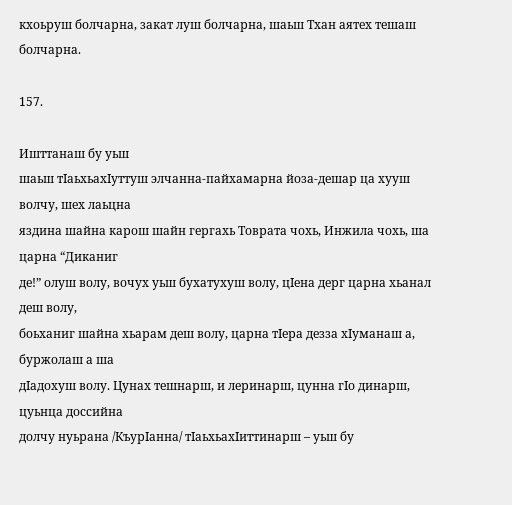кхоьруш болчарна‚ закат луш болчарна‚ шаьш Тхан аятех тешаш болчарна.

157.

Ишттанаш бу уьш
шаьш тIаьхьахIуттуш элчанна-пайхамарна йоза-дешар ца хууш волчу‚ шех лаьцна
яздина шайна карош шайн гергахь Товрата чохь‚ Инжила чохь‚ ша царна “Диканиг
де!” олуш волу‚ вочух уьш бухатухуш волу‚ цIена дерг царна хьанал деш волу‚
боьханиг шайна хьарам деш волу‚ царна тIера дезза хIуманаш а‚ буржолаш а ша
дIадохуш волу. Цунах тешнарш‚ и леринарш‚ цунна гIо динарш‚ цуьнца доссийна
долчу нуьрана /КъурIанна/ тIаьхьахIиттинарш – уьш бу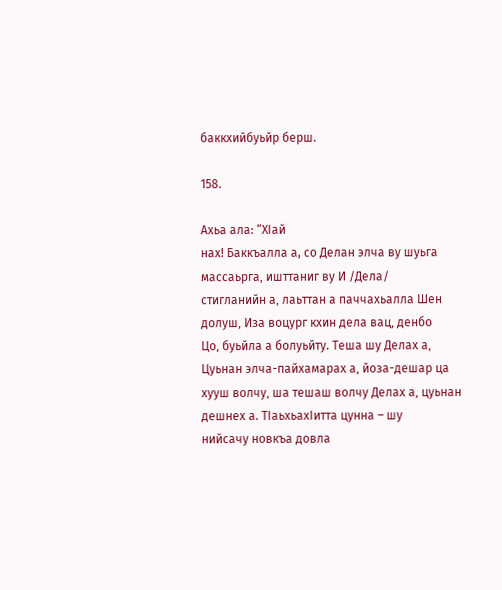баккхийбуьйр берш.

158.

Ахьа ала: “ХIай
нах! Баккъалла а, со Делан элча ву шуьга массаьрга‚ ишттаниг ву И /Дела/
стигланийн а‚ лаьттан а паччахьалла Шен долуш‚ Иза воцург кхин дела вац‚ денбо
Цо‚ буьйла а болуьйту. Теша шу Делах а‚ Цуьнан элча-пайхамарах а‚ йоза-дешар ца
хууш волчу‚ ша тешаш волчу Делах а‚ цуьнан дешнех а. ТIаьхьахIитта цунна – шу
нийсачу новкъа довла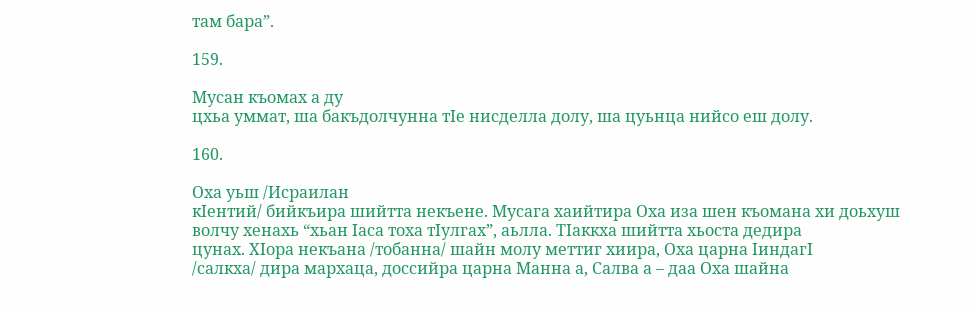там бара”.

159.

Мусан къомах а ду
цхьа уммат‚ ша бакъдолчунна тIе нисделла долу‚ ша цуьнца нийсо еш долу.

160.

Оха уьш /Исраилан
кIентий/ бийкъира шийтта некъене. Мусага хаийтира Оха иза шен къомана хи доьхуш
волчу хенахь “хьан Iаса тоха тIулгах”‚ аьлла. ТIаккха шийтта хьоста дедира
цунах. ХIора некъана /тобанна/ шайн молу меттиг хиира‚ Оха царна IиндагI
/салкха/ дира мархаца‚ доссийра царна Манна а‚ Салва а – даа Оха шайна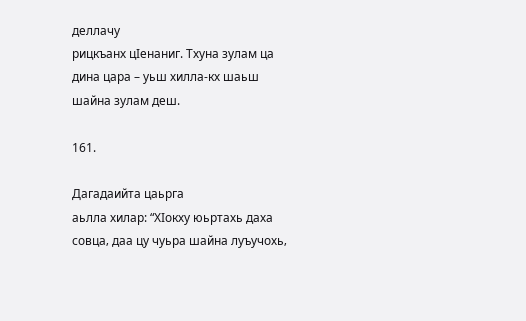деллачу
рицкъанх цIенаниг. Тхуна зулам ца дина цара – уьш хилла-кх шаьш шайна зулам деш.

161.

Дагадаийта цаьрга
аьлла хилар: “ХIокху юьртахь даха совца‚ даа цу чуьра шайна луъучохь‚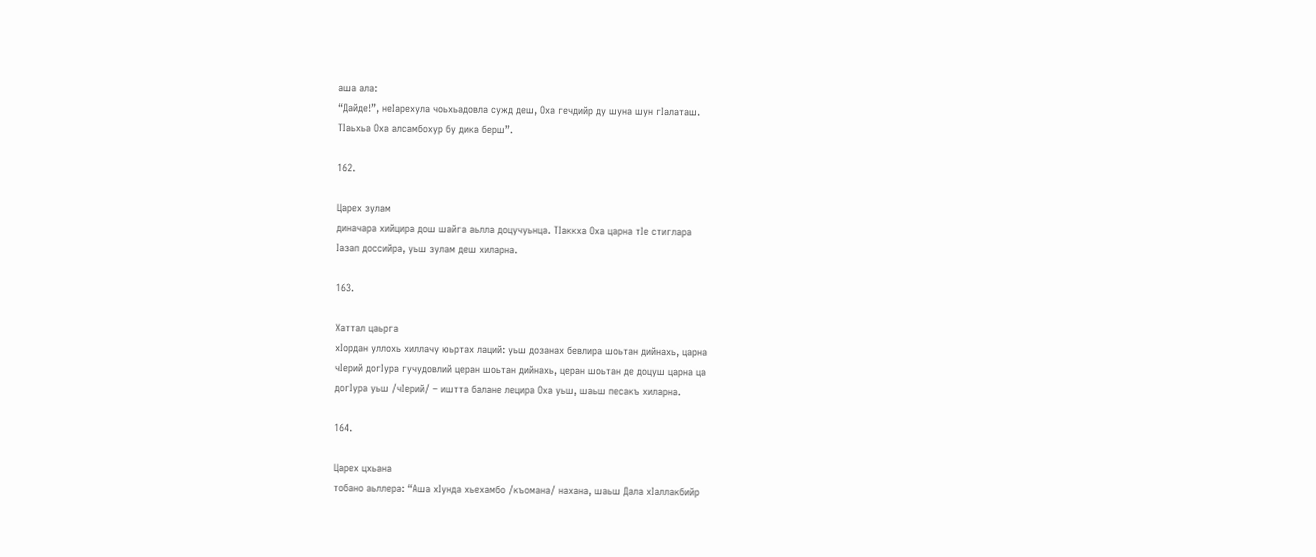аша ала:
“Дайде!”‚ неIарехула чоьхьадовла сужд деш‚ Оха гечдийр ду шуна шун гIалаташ.
ТIаьхьа Оха алсамбохур бу дика берш”.

162.

Царех зулам
диначара хийцира дош шайга аьлла доцучуьнца. ТIаккха Оха царна тIе стиглара
Iазап доссийра, уьш зулам деш хиларна.

163.

Хаттал цаьрга
хIордан уллохь хиллачу юьртах лаций: уьш дозанах бевлира шоьтан дийнахь‚ царна
чIерий догIура гучудовлий церан шоьтан дийнахь‚ церан шоьтан де доцуш царна ца
догIура уьш /чIерий/ – иштта балане лецира Оха уьш, шаьш песакъ хиларна.

164.

Царех цхьана
тобано аьллера: “Аша хIунда хьехамбо /къомана/ нахана‚ шаьш Дала хIаллакбийр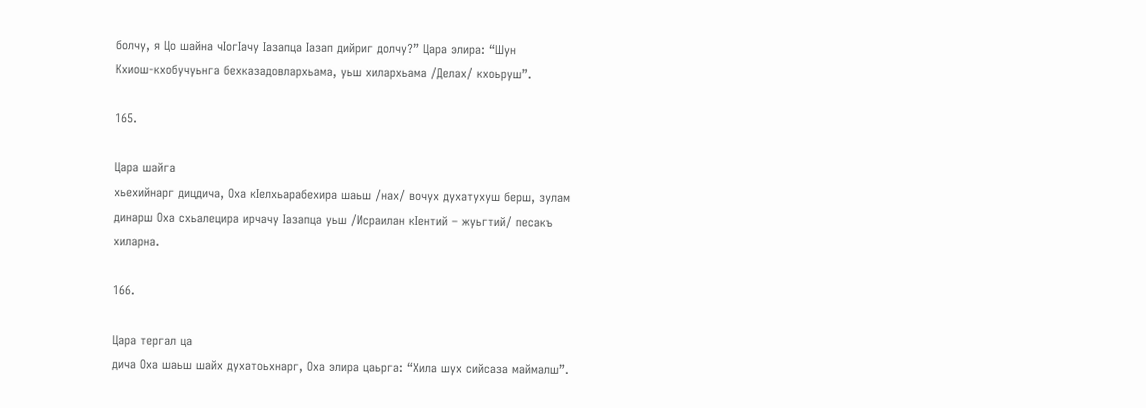болчу‚ я Цо шайна чIогIачу Iазапца Iазап дийриг долчу?” Цара элира: “Шун
Кхиош-кхобучуьнга бехказадовлархьама‚ уьш хилархьама /Делах/ кхоьруш”.

165.

Цара шайга
хьехийнарг дицдича‚ Оха кIелхьарабехира шаьш /нах/ вочух духатухуш берш‚ зулам
динарш Оха схьалецира ирчачу Iазапца уьш /Исраилан кIентий – жуьгтий/ песакъ
хиларна.

166.

Цара тергал ца
дича Оха шаьш шайх духатоьхнарг‚ Оха элира цаьрга: “Хила шух сийсаза маймалш”.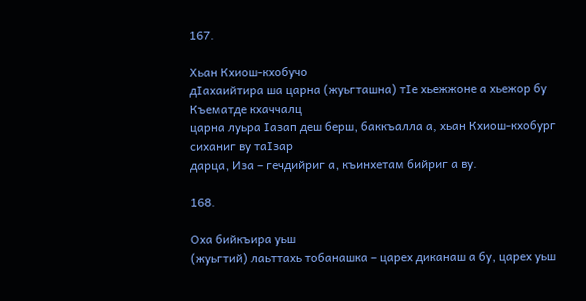167.

Хьан Кхиош-кхобучо
дIахаийтира ша царна (жуьгташна) тIе хьежжоне а хьежор бу Къематде кхаччалц
царна луьра Iазап деш берш‚ баккъалла а, хьан Кхиош-кхобург сиханиг ву таIзар
дарца‚ Иза – гечдийриг а‚ къинхетам бийриг а ву.

168.

Оха бийкъира уьш
(жуьгтий) лаьттахь тобанашка – царех диканаш а бу‚ царех уьш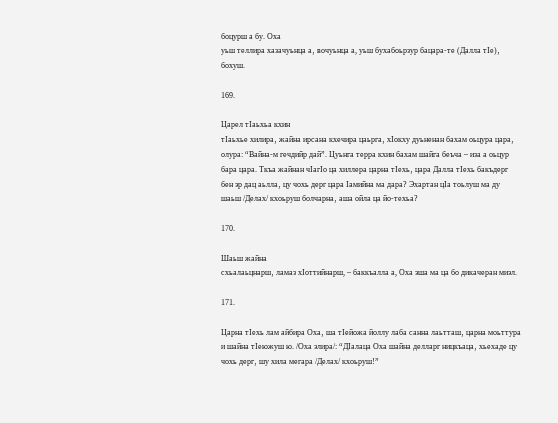боцурш а бу. Оха
уьш теллира хазачуьнца а‚ вочуьнца а, уьш бухабоьрзур бацара-те (Далла тIе)‚
бохуш.

169.

Царел тIаьхьа кхин
тIаьхье хилира‚ жайна ирсана кхечира цаьрга‚ хIокху дуьненан бахам оьцура цара‚
олура: “Вайна-м гечдийр дай”. Цуьнга терра кхин бахам шайга беъча – иза а оьцур
бара цара. Ткъа жайнан чIагIо ца хиллера царна тIехь‚ цара Далла тIехь бакъдерг
бен эр дац аьлла‚ цу чохь дерг цара Iамийна ма дара? Эхартан цIа тоьлуш ма ду
шаьш /Делах/ кхоьруш болчарна‚ аша ойла ца йо-техьа?

170.

Шаьш жайна
схьалаьцнарш‚ ламаз хIоттийнарш, – баккъалла а, Оха эша ма ца бо дикачеран миэл.

171.

Царна тIехь лам айбира Оха‚ ша тIейожа йоллу лаба санна лаьтташ‚ царна моьттура
и шайна тIеюжуш ю. /Оха элира/: “ДIалаца Оха шайна делларг ницкъаца‚ хьехаде цу
чохь дерг‚ шу хила мегара /Делах/ кхоьруш!”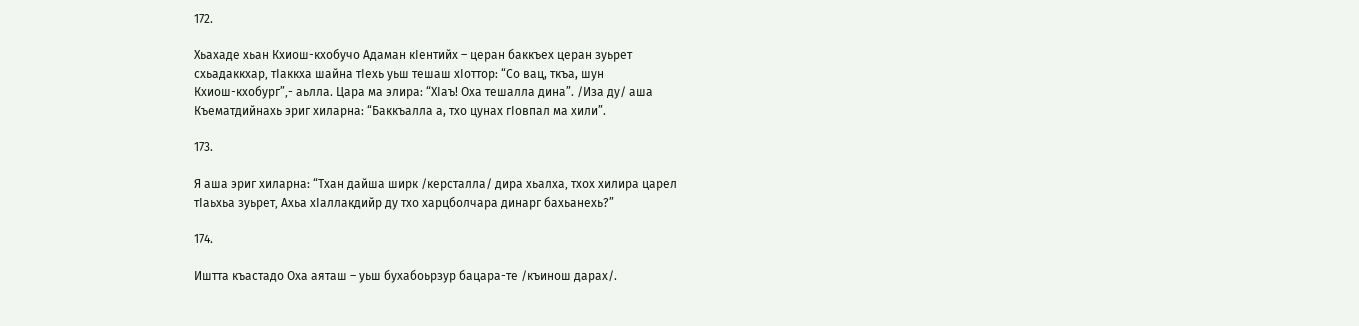172.

Хьахаде хьан Кхиош-кхобучо Адаман кIентийх – церан баккъех церан зуьрет
схьадаккхар‚ тIаккха шайна тIехь уьш тешаш хIоттор: “Со вац, ткъа, шун
Кхиош-кхобург”‚- аьлла. Цара ма элира: “ХIаъ! Оха тешалла дина”. /Иза ду/ аша
Къематдийнахь эриг хиларна: “Баккъалла а, тхо цунах гIовпал ма хили”.

173.

Я аша эриг хиларна: “Тхан дайша ширк /керсталла/ дира хьалха‚ тхох хилира царел
тIаьхьа зуьрет‚ Ахьа хIаллакдийр ду тхо харцболчара динарг бахьанехь?”

174.

Иштта къастадо Оха аяташ – уьш бухабоьрзур бацара-те /къинош дарах/.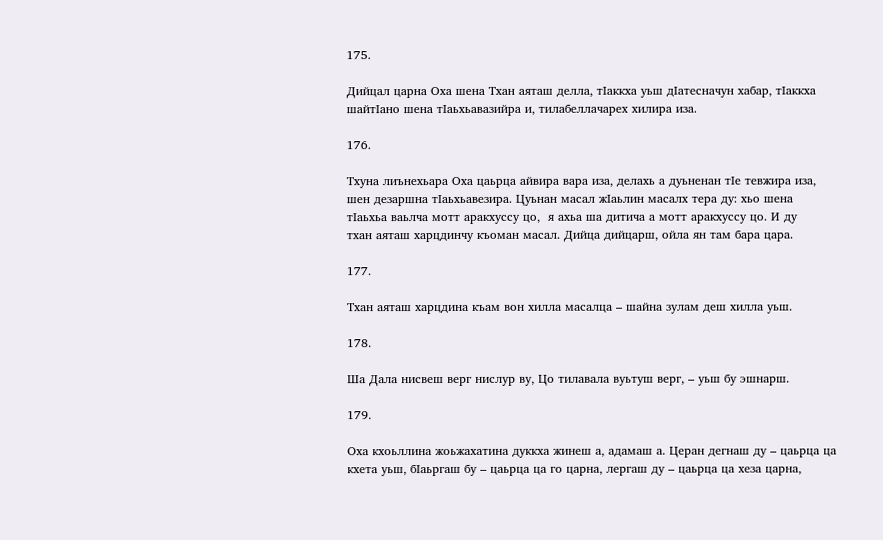175.

Дийцал царна Оха шена Тхан аяташ делла, тIаккха уьш дIатесначун хабар‚ тIаккха
шайтIано шена тIаьхьавазийра и‚ тилабеллачарех хилира иза.

176.

Тхуна лиънехьара Оха цаьрца айвира вара иза‚ делахь а дуьненан тIе тевжира иза‚
шен дезаршна тIаьхьавезира. Цуьнан масал жIаьлин масалх тера ду: хьо шена
тIаьхьа ваьлча мотт аракхуссу цо‚  я ахьа ша дитича а мотт аракхуссу цо. И ду
тхан аяташ харцдинчу къоман масал. Дийца дийцарш‚ ойла ян там бара цара.

177.

Тхан аяташ харцдина къам вон хилла масалца – шайна зулам деш хилла уьш.

178.

Ша Дала нисвеш верг нислур ву‚ Цо тилавала вуьтуш верг, – уьш бу эшнарш.

179.

Оха кхоьллина жоьжахатина дуккха жинеш а‚ адамаш а. Церан дегнаш ду – цаьрца ца
кхета уьш‚ бIаьргаш бу – цаьрца ца го царна‚ лергаш ду – цаьрца ца хеза царна‚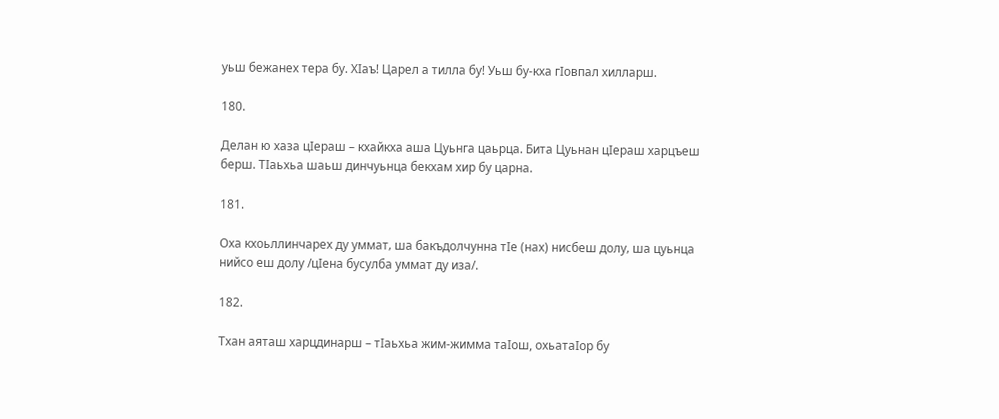уьш бежанех тера бу. ХIаъ! Царел а тилла бу! Уьш бу-кха гIовпал хилларш.

180.

Делан ю хаза цIераш – кхайкха аша Цуьнга цаьрца. Бита Цуьнан цIераш харцъеш
берш. ТIаьхьа шаьш динчуьнца бекхам хир бу царна.

181.

Оха кхоьллинчарех ду уммат‚ ша бакъдолчунна тIе (нах) нисбеш долу‚ ша цуьнца
нийсо еш долу /цIена бусулба уммат ду иза/.

182.

Тхан аяташ харцдинарш – тIаьхьа жим-жимма таIош, охьатаIор бу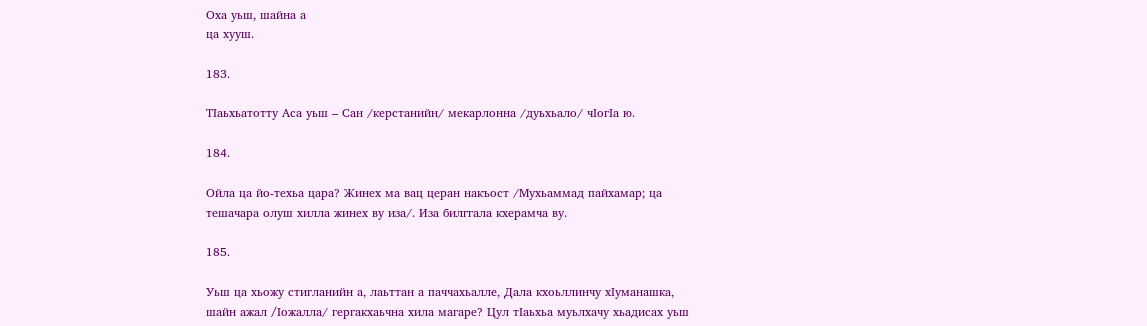Оха уьш, шайна а
ца хууш.

183.

ТIаьхьатотту Аса уьш – Сан /керстанийн/ мекарлонна /дуьхьало/ чIогIа ю.

184.

Ойла ца йо-техьа цара? Жинех ма вац церан накъост /Мухьаммад пайхамар; ца
тешачара олуш хилла жинех ву иза/. Иза билггала кхерамча ву.

185.

Уьш ца хьожу стигланийн а‚ лаьттан а паччахьалле‚ Дала кхоьллинчу хIуманашка‚
шайн ажал /Iожалла/ гергакхаьчна хила магаре? Цул тIаьхьа муьлхачу хьадисах уьш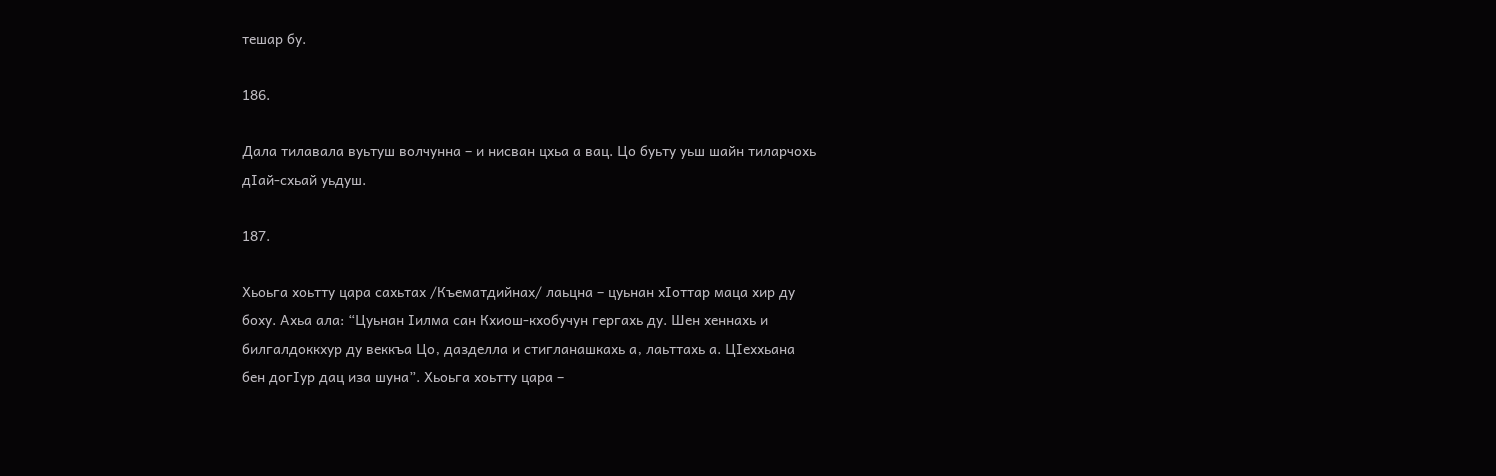тешар бу.

186.

Дала тилавала вуьтуш волчунна – и нисван цхьа а вац. Цо буьту уьш шайн тиларчохь
дIай-схьай уьдуш.

187.

Хьоьга хоьтту цара сахьтах /Къематдийнах/ лаьцна – цуьнан хIоттар маца хир ду
боху. Ахьа ала: “Цуьнан Iилма сан Кхиош-кхобучун гергахь ду. Шен хеннахь и
билгалдоккхур ду веккъа Цо‚ дазделла и стигланашкахь а‚ лаьттахь а. ЦIеххьана
бен догIур дац иза шуна”. Хьоьга хоьтту цара –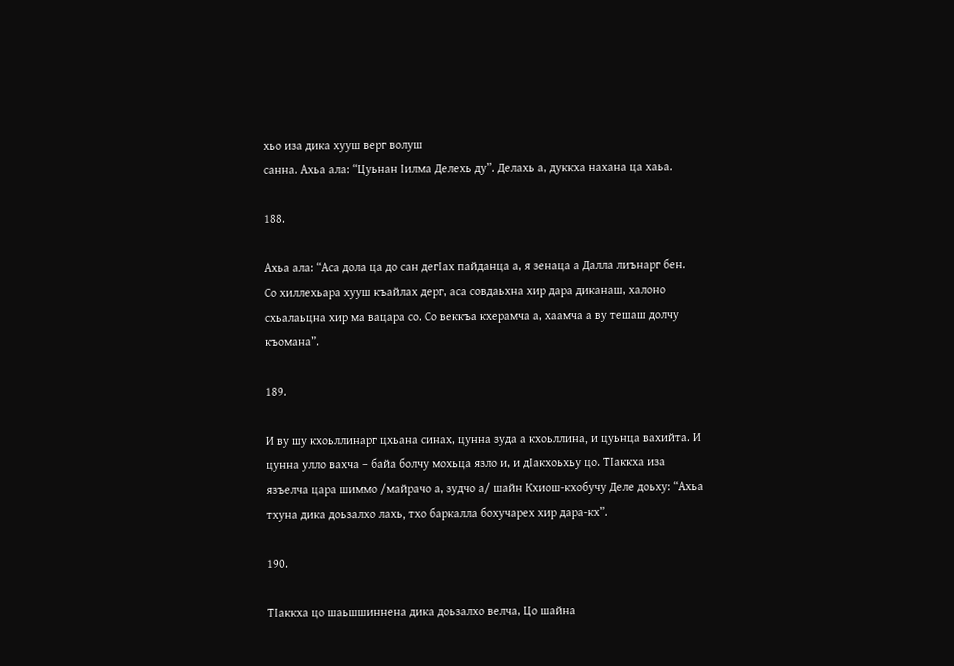хьо иза дика хууш верг волуш
санна. Ахьа ала: “Цуьнан Iилма Делехь ду”. Делахь а‚ дуккха нахана ца хаьа.

188.

Ахьа ала: “Аса дола ца до сан дегIах пайданца а‚ я зенаца а Далла лиънарг бен.
Со хиллехьара хууш къайлах дерг‚ аса совдаьхна хир дара диканаш‚ халоно
схьалаьцна хир ма вацара со. Со веккъа кхерамча а‚ хаамча а ву тешаш долчу
къомана”.

189.

И ву шу кхоьллинарг цхьана синах‚ цунна зуда а кхоьллина, и цуьнца вахийта. И
цунна улло вахча – байа болчу мохьца язло и‚ и дIакхоьхьу цо. ТIаккха иза
язъелча цара шиммо /майрачо а‚ зудчо а/ шайн Кхиош-кхобучу Деле доьху: “Ахьа
тхуна дика доьзалхо лахь, тхо баркалла бохучарех хир дара-кх”.

190.

ТIаккха цо шаьшшиннена дика доьзалхо велча‚ Цо шайна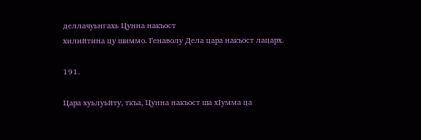деллачуьнгахь Цунна накъост
хилийтина цу шиммо. Генаволу Дела цара накъост лацарх.

191.

Цара хуьлуьйту, ткъа, Цунна накъост ша хIумма ца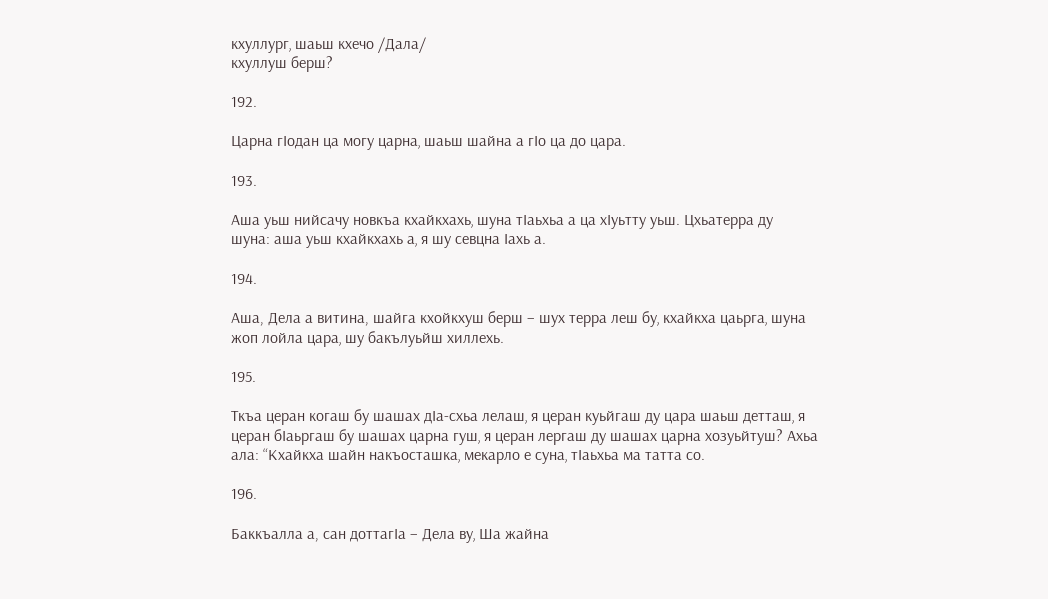кхуллург‚ шаьш кхечо /Дала/
кхуллуш берш?

192.

Царна гIодан ца могу царна‚ шаьш шайна а гIо ца до цара.

193.

Аша уьш нийсачу новкъа кхайкхахь‚ шуна тIаьхьа а ца хIуьтту уьш. Цхьатерра ду
шуна: аша уьш кхайкхахь а‚ я шу севцна Iахь а.

194.

Аша, Дела а витина, шайга кхойкхуш берш – шух терра леш бу‚ кхайкха цаьрга‚ шуна
жоп лойла цара‚ шу бакълуьйш хиллехь.

195.

Ткъа церан когаш бу шашах дIа-схьа лелаш‚ я церан куьйгаш ду цара шаьш детташ‚ я
церан бIаьргаш бу шашах царна гуш‚ я церан лергаш ду шашах царна хозуьйтуш? Ахьа
ала: “Кхайкха шайн накъосташка‚ мекарло е суна‚ тIаьхьа ма татта со.

196.

Баккъалла а, сан доттагIа – Дела ву‚ Ша жайна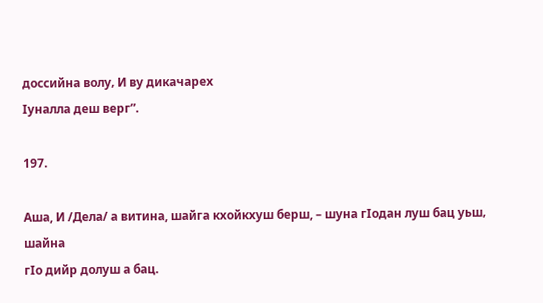доссийна волу‚ И ву дикачарех
Iуналла деш верг”.

197.

Аша, И /Дела/ а витина, шайга кхойкхуш берш, – шуна гIодан луш бац уьш‚ шайна
гIо дийр долуш а бац.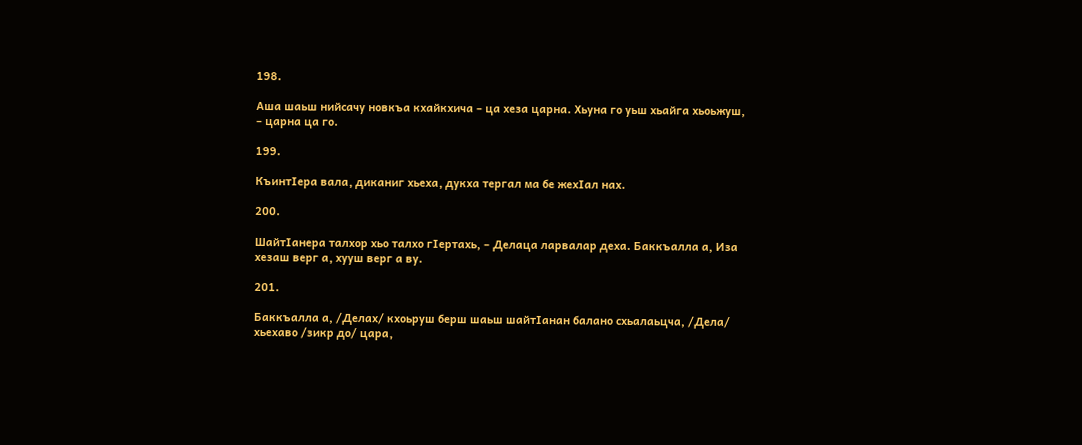198.

Аша шаьш нийсачу новкъа кхайкхича – ца хеза царна. Хьуна го уьш хьайга хьоьжуш,
– царна ца го.

199.

КъинтIера вала‚ диканиг хьеха‚ дукха тергал ма бе жехIал нах.

200.

ШайтIанера талхор хьо талхо гIертахь, – Делаца ларвалар деха. Баккъалла а, Иза
хезаш верг а‚ хууш верг а ву.

201.

Баккъалла а, /Делах/ кхоьруш берш шаьш шайтIанан балано схьалаьцча, /Дела/
хьехаво /зикр до/ цара‚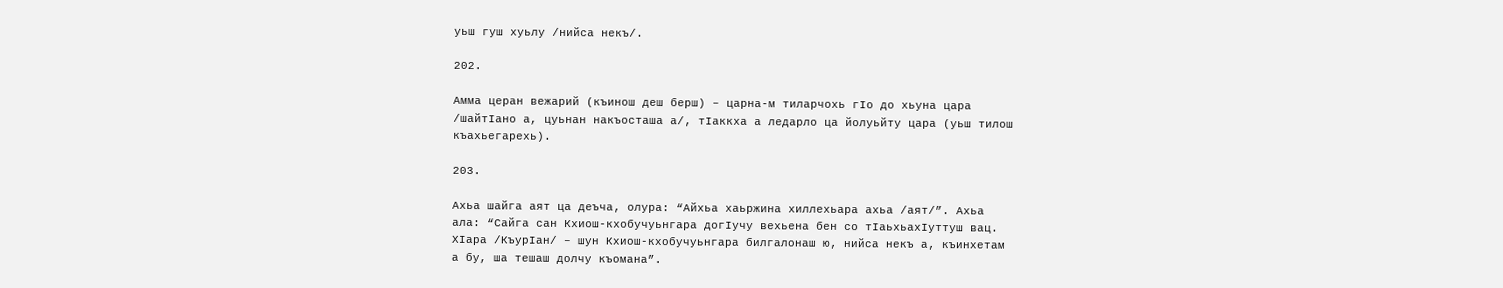уьш гуш хуьлу /нийса некъ/.

202.

Амма церан вежарий (къинош деш берш) – царна-м тиларчохь гIо до хьуна цара
/шайтIано а, цуьнан накъосташа а/‚ тIаккха а ледарло ца йолуьйту цара (уьш тилош
къахьегарехь).

203.

Ахьа шайга аят ца деъча‚ олура: “Айхьа хаьржина хиллехьара ахьа /аят/”. Ахьа
ала: “Сайга сан Кхиош-кхобучуьнгара догIучу вехьена бен со тIаьхьахIуттуш вац.
ХIара /КъурIан/ – шун Кхиош-кхобучуьнгара билгалонаш ю‚ нийса некъ а‚ къинхетам
а бу, ша тешаш долчу къомана”.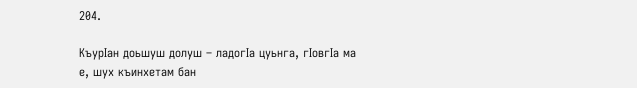204.

КъурIан доьшуш долуш – ладогIа цуьнга‚ гIовгIа ма е‚ шух къинхетам бан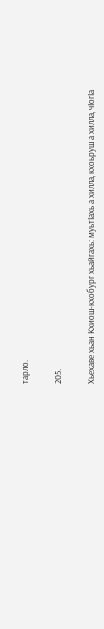тарло.

205.

Хьехаве хьан Кхиош-кхобург хьайгахь: муьтIахь а хилла‚ кхоьруш а хилла‚ чIогIа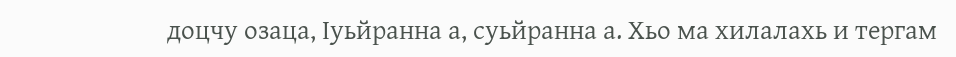доцчу озаца‚ Iуьйранна а‚ суьйранна а. Хьо ма хилалахь и тергам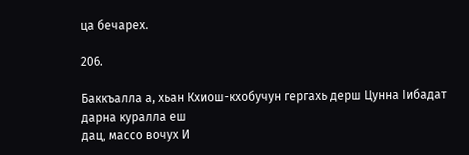ца бечарех.

206.

Баккъалла а, хьан Кхиош-кхобучун гергахь дерш Цунна Iибадат дарна куралла еш
дац‚ массо вочух И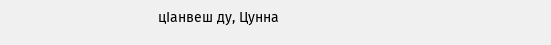цIанвеш ду, Цунна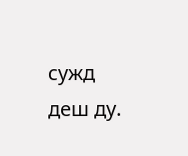сужд деш ду.